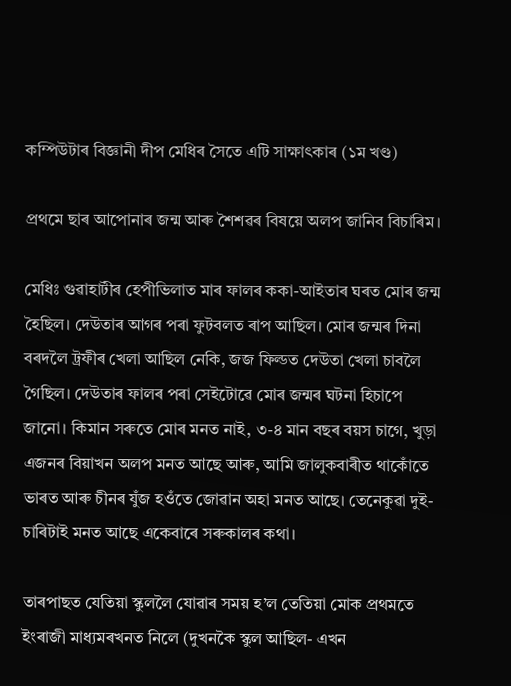কম্পিউটাৰ বিজ্ঞানী দীপ মেধিৰ সৈতে এটি সাক্ষাৎকাৰ (১ম খণ্ড)

প্ৰথমে ছাৰ আপোনাৰ জন্ম আৰু শৈশৱৰ বিষয়ে অলপ জানিব বিচাৰিম।

মেধিঃ গুৱাহাটীৰ হেপীভিলাত মাৰ ফালৰ ককা-আইতাৰ ঘৰত মোৰ জন্ম হৈছিল। দেউতাৰ আগৰ পৰা ফুটবলত ৰাপ আছিল। মোৰ জন্মৰ দিনা বৰদলৈ ট্ৰফীৰ খেলা আছিল নেকি, জজ ফিল্ডত দেউতা খেলা চাবলৈ গৈছিল। দেউতাৰ ফালৰ পৰা সেইটোৱে মোৰ জন্মৰ ঘটনা হিচাপে জানো। কিমান সৰুতে মোৰ মনত নাই, ৩-৪ মান বছৰ বয়স চাগে, খুড়া এজনৰ বিয়াখন অলপ মনত আছে আৰু, আমি জালুকবাৰীত থাকোঁতে ভাৰত আৰু চীনৰ যুঁজ হওঁতে জোৱান অহা মনত আছে। তেনেকুৱা দুই-চাৰিটাই মনত আছে একেবাৰে সৰুকালৰ কথা।

তাৰপাছত যেতিয়া স্কুললৈ যোৱাৰ সময় হ’ল তেতিয়া মোক প্ৰথমতে ইংৰাজী মাধ্যমৰখনত নিলে (দুখনকৈ স্কুল আছিল- এখন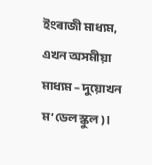ইংৰাজী মাধ্যম, এখন অসমীয়া মাধ্যম – দুয়োখন ম’ডেল স্কুল)।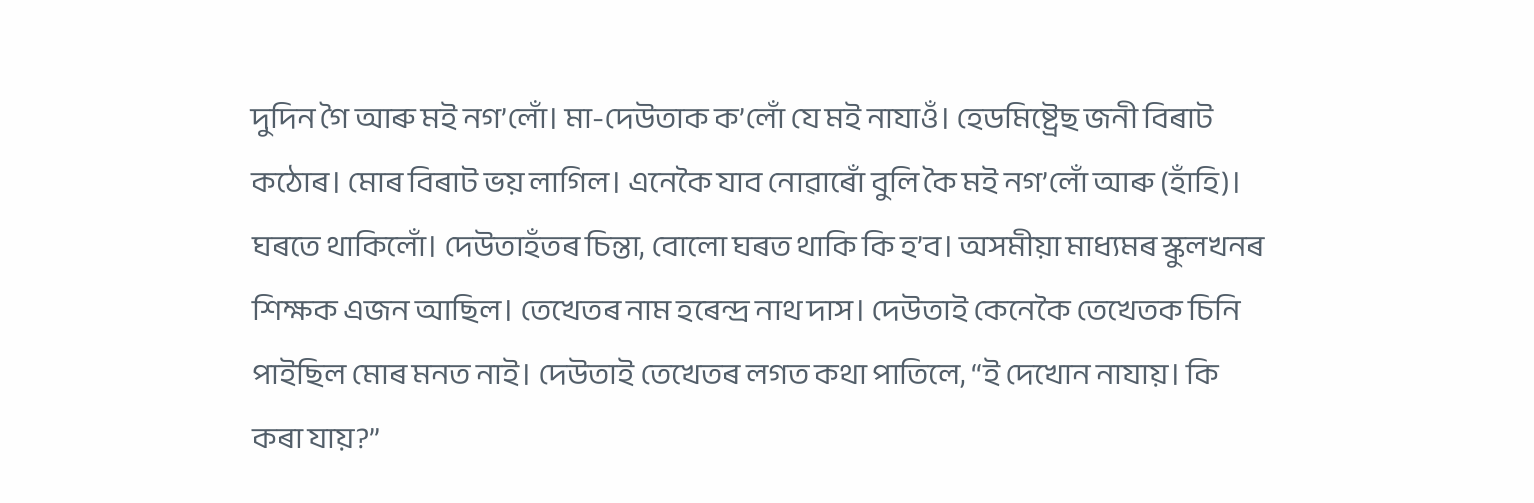দুদিন গৈ আৰু মই নগ’লোঁ। মা-দেউতাক ক’লোঁ যে মই নাযাওঁ। হেডমিষ্ট্ৰেছ জনী বিৰাট কঠোৰ। মোৰ বিৰাট ভয় লাগিল। এনেকৈ যাব নোৱাৰোঁ বুলি কৈ মই নগ’লোঁ আৰু (হাঁহি)। ঘৰতে থাকিলোঁ। দেউতাহঁতৰ চিন্তা, বোলো ঘৰত থাকি কি হ’ব। অসমীয়া মাধ্যমৰ স্কুলখনৰ শিক্ষক এজন আছিল। তেখেতৰ নাম হৰেন্দ্ৰ নাথ দাস। দেউতাই কেনেকৈ তেখেতক চিনি পাইছিল মোৰ মনত নাই। দেউতাই তেখেতৰ লগত কথা পাতিলে, “ই দেখোন নাযায়। কি কৰা যায়?”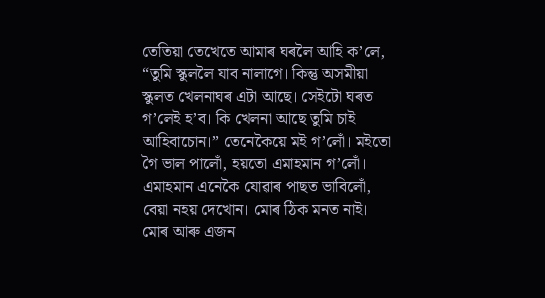তেতিয়া তেখেতে আমাৰ ঘৰলৈ আহি ক’লে, “তুমি স্কুললৈ যাব নালাগে। কিন্তু অসমীয়া স্কুলত খেলনাঘৰ এটা আছে। সেইটো ঘৰত গ’লেই হ’ব। কি খেলনা আছে তুমি চাই আহিবাচোন।” তেনেকৈয়ে মই গ’লোঁ। মইতো গৈ ভাল পালোঁ, হয়তো এমাহমান গ’লোঁ। এমাহমান এনেকৈ যোৱাৰ পাছত ভাবিলোঁ, বেয়া নহয় দেখোন। মোৰ ঠিক মনত নাই। মোৰ আৰু এজন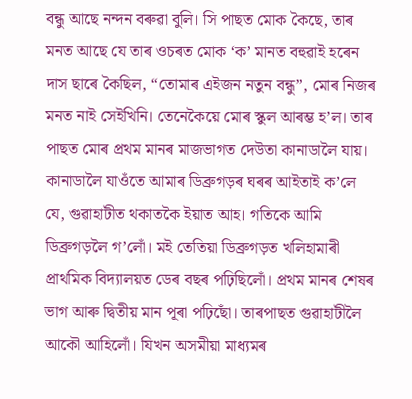বন্ধু আছে নন্দন বৰুৱা বুলি। সি পাছত মোক কৈছে, তাৰ মনত আছে যে তাৰ ওচৰত মোক ‘ক’ মানত বহুৱাই হৰেন দাস ছাৰে কৈছিল, “তোমাৰ এইজন নতুন বন্ধু”, মোৰ নিজৰ মনত নাই সেইখিনি। তেনেকৈয়ে মোৰ স্কুল আৰম্ভ হ’ল। তাৰ পাছত মোৰ প্ৰথম মানৰ মাজভাগত দেউতা কানাডালৈ যায়। কানাডালৈ যাওঁতে আমাৰ ডিব্ৰুগড়ৰ ঘৰৰ আইতাই ক’লে যে, গুৱাহাটীত থকাতকৈ ইয়াত আহ। গতিকে আমি ডিব্ৰুগড়লৈ গ’লোঁ। মই তেতিয়া ডিব্ৰুগড়ত খলিহামাৰী প্ৰাথমিক বিদ্যালয়ত ডেৰ বছৰ পঢ়িছিলোঁ। প্ৰথম মানৰ শেষৰ ভাগ আৰু দ্বিতীয় মান পূৰা পঢ়িছোঁ। তাৰপাছত গুৱাহাটীলৈ আকৌ আহিলোঁ। যিখন অসমীয়া মাধ্যমৰ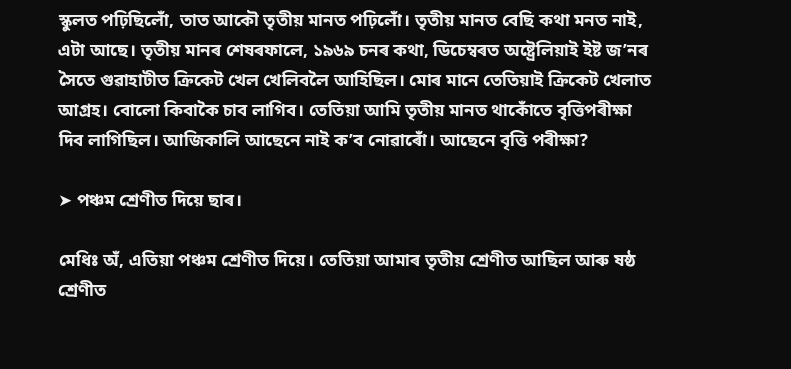স্কুলত পঢ়িছিলোঁ, তাত আকৌ তৃতীয় মানত পঢ়িলোঁ। তৃতীয় মানত বেছি কথা মনত নাই, এটা আছে। তৃতীয় মানৰ শেষৰফালে, ১৯৬৯ চনৰ কথা, ডিচেম্বৰত অষ্ট্ৰেলিয়াই ইষ্ট জ’নৰ সৈতে গুৱাহাটীত ক্ৰিকেট খেল খেলিবলৈ আহিছিল। মোৰ মানে তেতিয়াই ক্ৰিকেট খেলাত আগ্ৰহ। বোলো কিবাকৈ চাব লাগিব। তেতিয়া আমি তৃতীয় মানত থাকোঁতে বৃত্তিপৰীক্ষা দিব লাগিছিল। আজিকালি আছেনে নাই ক’ব নোৱাৰোঁ। আছেনে বৃত্তি পৰীক্ষা?

➤ পঞ্চম শ্ৰেণীত দিয়ে ছাৰ।

মেধিঃ অঁ, এতিয়া পঞ্চম শ্ৰেণীত দিয়ে। তেতিয়া আমাৰ তৃতীয় শ্ৰেণীত আছিল আৰু ষষ্ঠ শ্ৰেণীত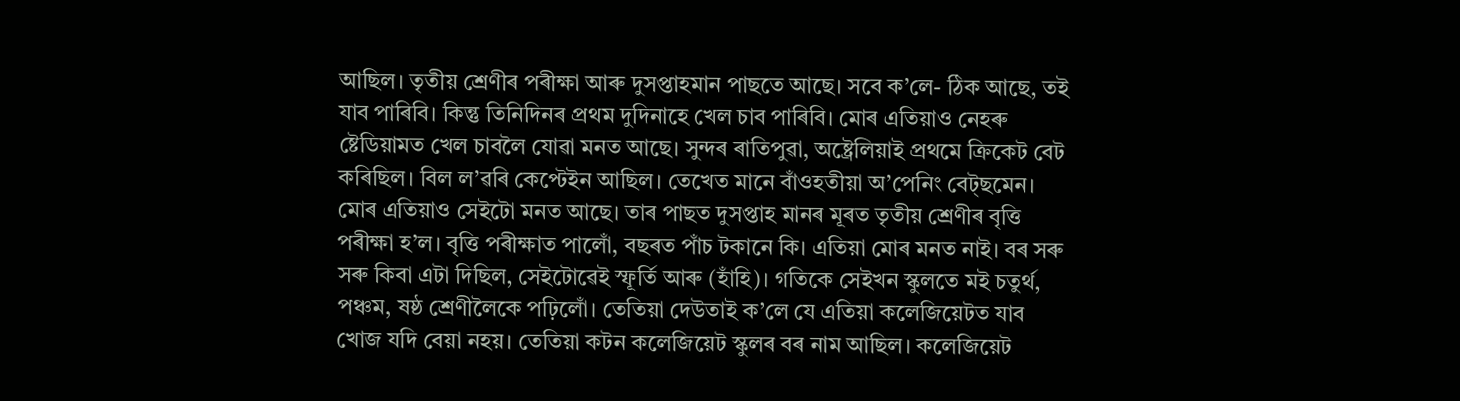আছিল। তৃতীয় শ্ৰেণীৰ পৰীক্ষা আৰু দুসপ্তাহমান পাছতে আছে। সবে ক’লে- ঠিক আছে, তই যাব পাৰিবি। কিন্তু তিনিদিনৰ প্ৰথম দুদিনাহে খেল চাব পাৰিবি। মোৰ এতিয়াও নেহৰু ষ্টেডিয়ামত খেল চাবলৈ যোৱা মনত আছে। সুন্দৰ ৰাতিপুৱা, অষ্ট্ৰেলিয়াই প্ৰথমে ক্ৰিকেট বেট কৰিছিল। বিল ল’ৱৰি কেপ্টেইন আছিল। তেখেত মানে বাঁওহতীয়া অ’পেনিং বেট্‌ছমেন। মোৰ এতিয়াও সেইটো মনত আছে। তাৰ পাছত দুসপ্তাহ মানৰ মূৰত তৃতীয় শ্ৰেণীৰ বৃত্তি পৰীক্ষা হ’ল। বৃত্তি পৰীক্ষাত পালোঁ, বছৰত পাঁচ টকানে কি। এতিয়া মোৰ মনত নাই। বৰ সৰু সৰু কিবা এটা দিছিল, সেইটোৱেই স্ফূৰ্তি আৰু (হাঁহি)। গতিকে সেইখন স্কুলতে মই চতুৰ্থ, পঞ্চম, ষষ্ঠ শ্ৰেণীলৈকে পঢ়িলোঁ। তেতিয়া দেউতাই ক’লে যে এতিয়া কলেজিয়েটত যাব খোজ যদি বেয়া নহয়। তেতিয়া কটন কলেজিয়েট স্কুলৰ বৰ নাম আছিল। কলেজিয়েট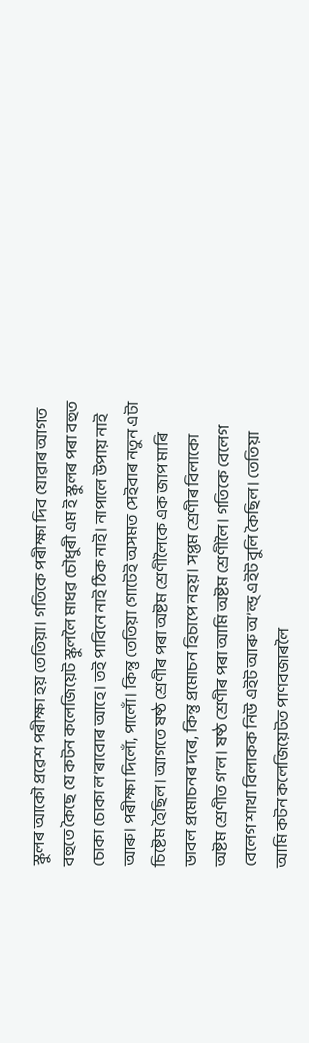স্কুলৰ আকৌ প্ৰৱেশ পৰীক্ষা হয় তেতিয়া। গতিকে পৰীক্ষা দিব যোৱাৰ আগত বহুতে কৈছে যে কটন কলেজিয়েট স্কুললৈ মাধৱ চৌধুৰী এম ই স্কুলৰ পৰা বহুত চোকা চোকা ল’ৰাবোৰ আহে। তই পাবিনে নাই ঠিক নাই। নাপালে উপায় নাই আৰু। পৰীক্ষা দিলোঁ, পালোঁ। কিন্তু তেতিয়া গোটেই অসমত সেইবাৰ নতুন এটা চিষ্টেম হৈছিল। আগতে ষষ্ঠ শ্ৰেণীৰ পৰা অষ্টম শ্ৰেণীলৈকে এক জাপ মাৰি ডাবল প্ৰমোচনৰ দৰে, কিন্তু প্ৰমোচন হিচাপে নহয়। সপ্তম শ্ৰেণীৰ বিলাকো অষ্টম শ্ৰেণীত গ’ল। ষষ্ঠ শ্ৰেণীৰ পৰা আমি অষ্টম শ্ৰেণীলৈ। গতিকে বেলেগ বেলেগ শাখা বিলাকক নিউ এইট আৰু অ’ল্ড্ এইট বুলি কৈছিল। তেতিয়া আমি কটন কলেজিয়েটত পাণবজাৰলৈ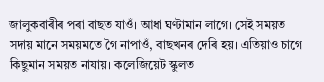জালুকবাৰীৰ পৰা বাছত যাওঁ। আধা ঘণ্টামান লাগে। সেই সময়ত সদায় মানে সময়মতে গৈ নাপাওঁ, বাছখনৰ দেৰি হয়। এতিয়াও চাগে কিছুমান সময়ত নাযায়। কলেজিয়েট স্কুলত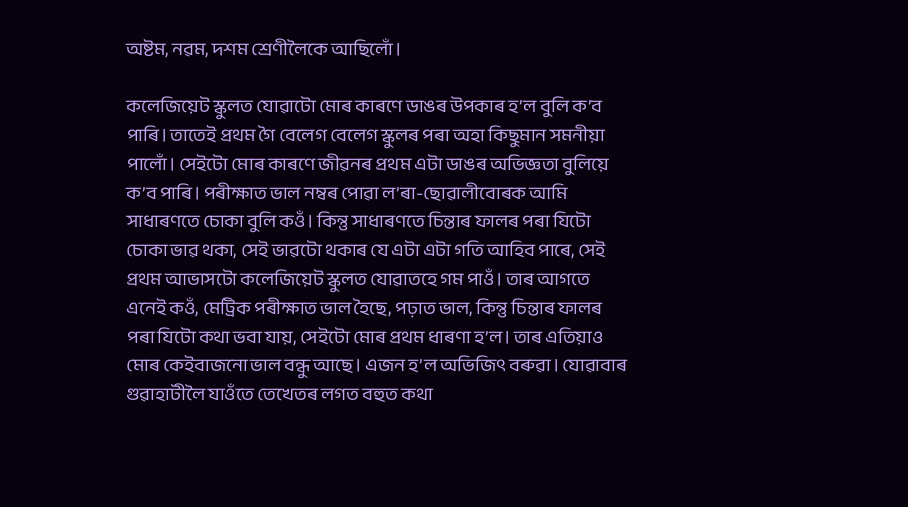অষ্টম, নৱম, দশম শ্ৰেণীলৈকে আছিলোঁ।

কলেজিয়েট স্কুলত যোৱাটো মোৰ কাৰণে ডাঙৰ উপকাৰ হ’ল বুলি ক’ব পাৰি। তাতেই প্ৰথম গৈ বেলেগ বেলেগ স্কুলৰ পৰা অহা কিছুমান সমনীয়া পালোঁ। সেইটো মোৰ কাৰণে জীৱনৰ প্ৰথম এটা ডাঙৰ অভিজ্ঞতা বুলিয়ে ক’ব পাৰি। পৰীক্ষাত ভাল নম্বৰ পোৱা ল’ৰা-ছোৱালীবোৰক আমি সাধাৰণতে চোকা বুলি কওঁ। কিন্তু সাধাৰণতে চিন্তাৰ ফালৰ পৰা যিটো চোকা ভাৱ থকা, সেই ভাৱটো থকাৰ যে এটা এটা গতি আহিব পাৰে, সেই প্ৰথম আভাসটো কলেজিয়েট স্কুলত যোৱাতহে গম পাওঁ। তাৰ আগতে এনেই কওঁ, মেট্ৰিক পৰীক্ষাত ভাল হৈছে, পঢ়াত ভাল, কিন্তু চিন্তাৰ ফালৰ পৰা যিটো কথা ভবা যায়, সেইটো মোৰ প্ৰথম ধাৰণা হ’ল। তাৰ এতিয়াও মোৰ কেইবাজনো ভাল বন্ধু আছে। এজন হ’ল অভিজিৎ বৰুৱা। যোৱাবাৰ গুৱাহাটীলৈ যাওঁতে তেখেতৰ লগত বহুত কথা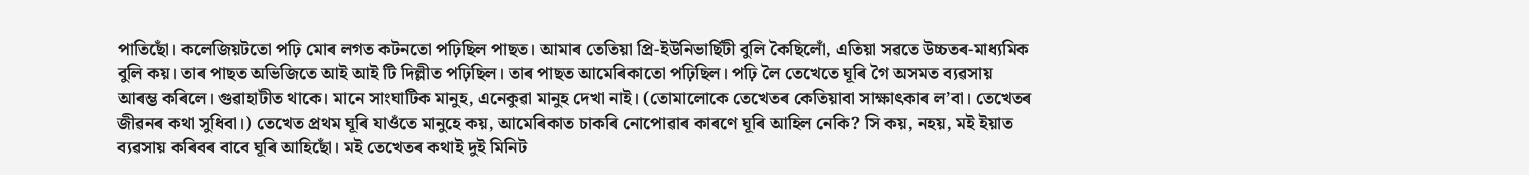পাতিছোঁ। কলেজিয়টতো পঢ়ি মোৰ লগত কটনতো পঢ়িছিল পাছত। আমাৰ তেতিয়া প্ৰি-ইউনিভাৰ্ছিটী বুলি কৈছিলোঁ, এতিয়া সৱতে উচ্চতৰ-মাধ্যমিক বুলি কয়। তাৰ পাছত অভিজিতে আই আই টি দিল্লীত পঢ়িছিল। তাৰ পাছত আমেৰিকাতো পঢ়িছিল। পঢ়ি লৈ তেখেতে ঘূৰি গৈ অসমত ব্যৱসায় আৰম্ভ কৰিলে। গুৱাহাটীত থাকে। মানে সাংঘাটিক মানুহ, এনেকুৱা মানুহ দেখা নাই। (তোমালোকে তেখেতৰ কেতিয়াবা সাক্ষাৎকাৰ ল’বা। তেখেতৰ জীৱনৰ কথা সুধিবা।) তেখেত প্ৰথম ঘূৰি যাওঁতে মানুহে কয়, আমেৰিকাত চাকৰি নোপোৱাৰ কাৰণে ঘূৰি আহিল নেকি? সি কয়, নহয়, মই ইয়াত ব্যৱসায় কৰিবৰ বাবে ঘূৰি আহিছোঁ। মই তেখেতৰ কথাই দুই মিনিট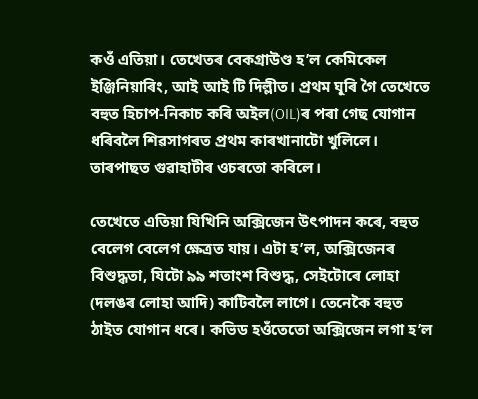কওঁ এতিয়া। তেখেতৰ বেকগ্ৰাউণ্ড হ’ল কেমিকেল ইঞ্জিনিয়াৰিং, আই আই টি দিল্লীত। প্ৰথম ঘূৰি গৈ তেখেতে বহুত হিচাপ-নিকাচ কৰি অইল(OIL)ৰ পৰা গেছ যোগান ধৰিবলৈ শিৱসাগৰত প্ৰথম কাৰখানাটো খুলিলে। তাৰপাছত গুৱাহাটীৰ ওচৰতো কৰিলে।

তেখেতে এতিয়া যিখিনি অক্সিজেন উৎপাদন কৰে, বহুত বেলেগ বেলেগ ক্ষেত্ৰত যায়। এটা হ’ল, অক্সিজেনৰ বিশুদ্ধতা, যিটো ৯৯ শতাংশ বিশুদ্ধ, সেইটোৰে লোহা (দলঙৰ লোহা আদি) কাটিবলৈ লাগে। তেনেকৈ বহুত ঠাইত যোগান ধৰে। কভিড হওঁতেতো অক্সিজেন লগা হ’ল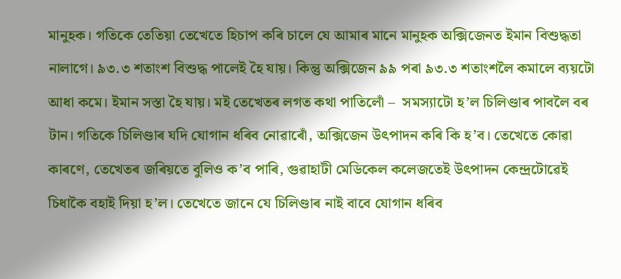মানুহক। গতিকে তেতিয়া তেখেতে হিচাপ কৰি চালে যে আমাৰ মানে মানুহক অক্সিজেনত ইমান বিশুদ্ধতা নালাগে। ৯৩.৩ শতাংশ বিশুদ্ধ পালেই হৈ যায়। কিন্তু অক্সিজেন ৯৯ পৰা ৯৩.৩ শতাংশলৈ কমালে ব্যয়টো আধা কমে। ইমান সস্তা হৈ যায়। মই তেখেতৰ লগত কথা পাতিলোঁ –  সমস্যাটো হ’ল চিলিণ্ডাৰ পাবলৈ বৰ টান। গতিকে চিলিণ্ডাৰ যদি যোগান ধৰিব নোৱাৰোঁ, অক্সিজেন উৎপাদন কৰি কি হ’ব। তেখেতে কোৱা কাৰণে, তেখেতৰ জৰিয়তে বুলিও ক’ব পাৰি, গুৱাহাটী মেডিকেল কলেজতেই উৎপাদন কেন্দ্ৰটোৱেই চিধাকৈ বহাই দিয়া হ’ল। তেখেতে জানে যে চিলিণ্ডাৰ নাই বাবে যোগান ধৰিব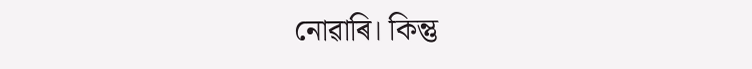নোৱাৰি। কিন্তু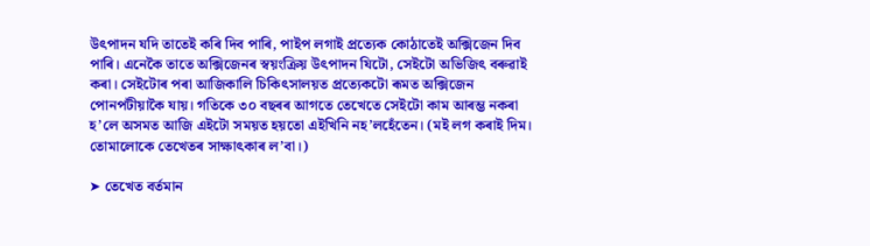উৎপাদন যদি তাতেই কৰি দিব পাৰি, পাইপ লগাই প্ৰত্যেক কোঠাতেই অক্সিজেন দিব পাৰি। এনেকৈ তাতে অক্সিজেনৰ স্বয়ংক্ৰিয় উৎপাদন যিটো, সেইটো অভিজিৎ বৰুৱাই কৰা। সেইটোৰ পৰা আজিকালি চিকিৎসালয়ত প্ৰত্যেকটো ৰূমত অক্সিজেন পোনপটীয়াকৈ যায়। গতিকে ৩০ বছৰৰ আগতে তেখেতে সেইটো কাম আৰম্ভ নকৰা হ’লে অসমত আজি এইটো সময়ত হয়তো এইখিনি নহ’লহেঁতেন। (মই লগ কৰাই দিম। তোমালোকে তেখেতৰ সাক্ষাৎকাৰ ল’বা।)

➤ তেখেত বৰ্তমান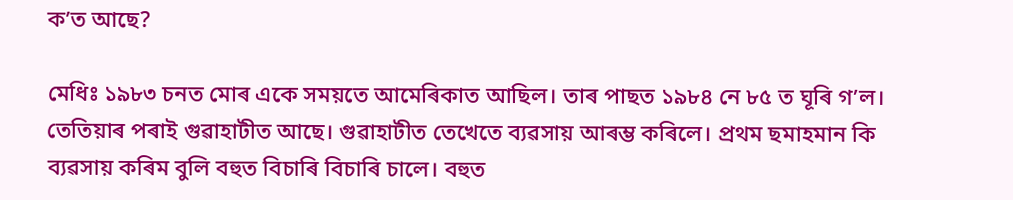ক’ত আছে?

মেধিঃ ১৯৮৩ চনত মোৰ একে সময়তে আমেৰিকাত আছিল। তাৰ পাছত ১৯৮৪ নে ৮৫ ত ঘূৰি গ’ল। তেতিয়াৰ পৰাই গুৱাহাটীত আছে। গুৱাহাটীত তেখেতে ব্যৱসায় আৰম্ভ কৰিলে। প্ৰথম ছমাহমান কি ব্যৱসায় কৰিম বুলি বহুত বিচাৰি বিচাৰি চালে। বহুত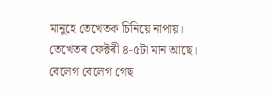মানুহে তেখেতক চিনিয়ে নাপায়। তেখেতৰ ফেক্টৰী ৪-৫টা মান আছে। বেলেগ বেলেগ গেছ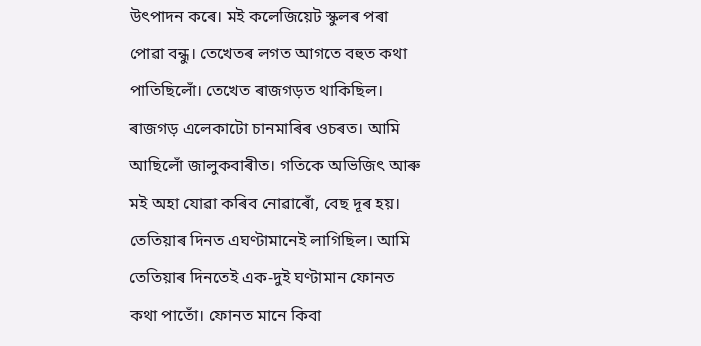উৎপাদন কৰে। মই কলেজিয়েট স্কুলৰ পৰা পোৱা বন্ধু। তেখেতৰ লগত আগতে বহুত কথা পাতিছিলোঁ। তেখেত ৰাজগড়ত থাকিছিল। ৰাজগড় এলেকাটো চানমাৰিৰ ওচৰত। আমি আছিলোঁ জালুকবাৰীত। গতিকে অভিজিৎ আৰু মই অহা যোৱা কৰিব নোৱাৰোঁ, বেছ দূৰ হয়। তেতিয়াৰ দিনত এঘণ্টামানেই লাগিছিল। আমি তেতিয়াৰ দিনতেই এক-দুই ঘণ্টামান ফোনত কথা পাতোঁ। ফোনত মানে কিবা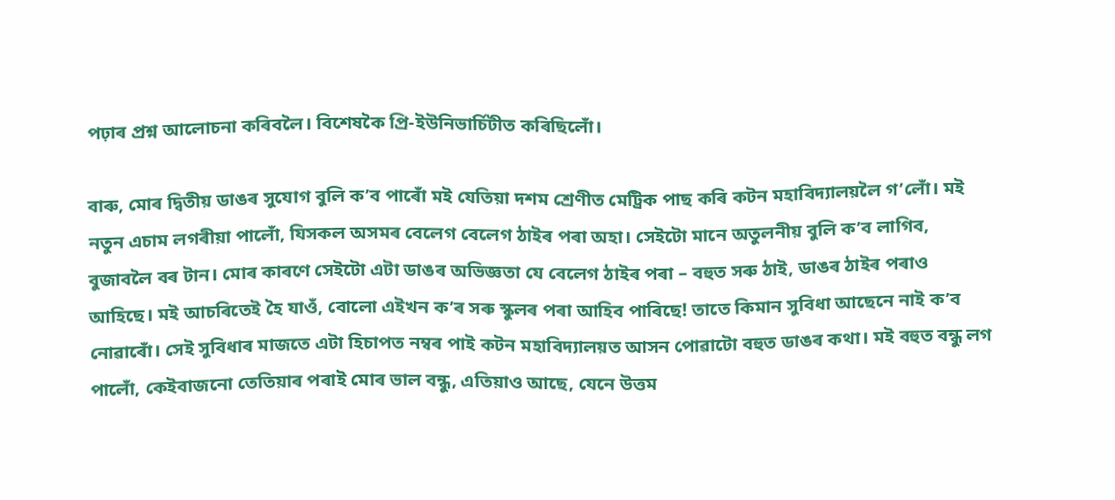পঢ়াৰ প্ৰশ্ন আলোচনা কৰিবলৈ। বিশেষকৈ প্ৰি-ইউনিভাৰ্চিটীত কৰিছিলোঁ।

বাৰু, মোৰ দ্বিতীয় ডাঙৰ সুযোগ বুলি ক’ব পাৰোঁ মই যেতিয়া দশম শ্ৰেণীত মেট্ৰিক পাছ কৰি কটন মহাবিদ্যালয়লৈ গ’লোঁ। মই নতুন এচাম লগৰীয়া পালোঁ, যিসকল অসমৰ বেলেগ বেলেগ ঠাইৰ পৰা অহা। সেইটো মানে অতুলনীয় বুলি ক’ব লাগিব, বুজাবলৈ বৰ টান। মোৰ কাৰণে সেইটো এটা ডাঙৰ অভিজ্ঞতা যে বেলেগ ঠাইৰ পৰা – বহুত সৰু ঠাই, ডাঙৰ ঠাইৰ পৰাও আহিছে। মই আচৰিতেই হৈ যাওঁ, বোলো এইখন ক’ৰ সৰু স্কুলৰ পৰা আহিব পাৰিছে! তাতে কিমান সুবিধা আছেনে নাই ক’ব নোৱাৰোঁ। সেই সুবিধাৰ মাজতে এটা হিচাপত নম্বৰ পাই কটন মহাবিদ্যালয়ত আসন পোৱাটো বহুত ডাঙৰ কথা। মই বহুত বন্ধু লগ পালোঁ, কেইবাজনো তেতিয়াৰ পৰাই মোৰ ভাল বন্ধু, এতিয়াও আছে, যেনে উত্তম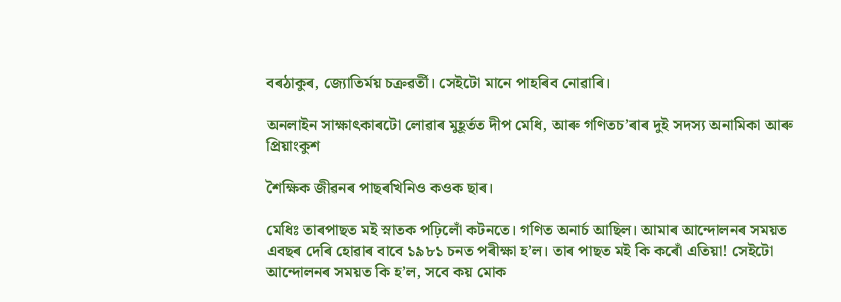বৰঠাকুৰ, জ্যোতিৰ্ময় চক্ৰৱৰ্তী। সেইটো মানে পাহৰিব নোৱাৰি।

অনলাইন সাক্ষাৎকাৰটো লোৱাৰ মুহূৰ্তত দীপ মেধি, আৰু গণিতচ’ৰাৰ দুই সদস্য অনামিকা আৰু প্ৰিয়াংকুশ

শৈক্ষিক জীৱনৰ পাছৰখিনিও কওক ছাৰ।

মেধিঃ তাৰপাছত মই স্নাতক পঢ়িলোঁ কটনতে। গণিত অনাৰ্চ আছিল। আমাৰ আন্দোলনৰ সময়ত এবছৰ দেৰি হোৱাৰ বাবে ১৯৮১ চনত পৰীক্ষা হ’ল। তাৰ পাছত মই কি কৰোঁ এতিয়া! সেইটো আন্দোলনৰ সময়ত কি হ’ল, সবে কয় মোক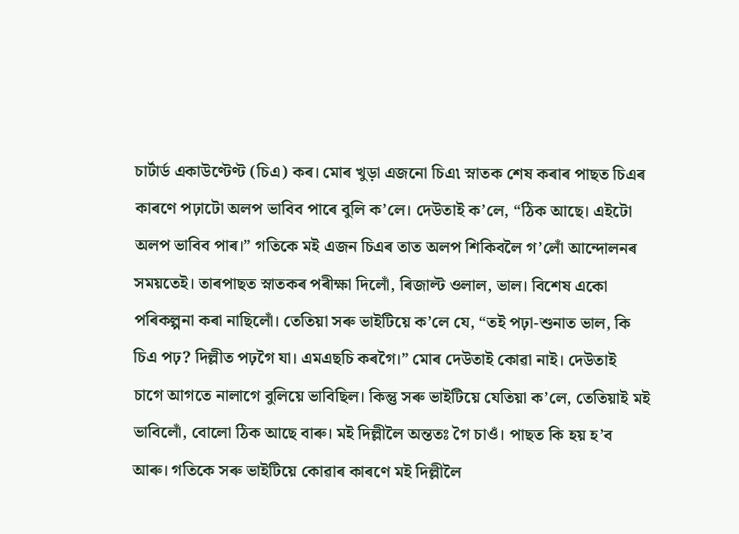চাৰ্টাৰ্ড একাউণ্টেণ্ট (চিএ) কৰ। মোৰ খুড়া এজনো চিএ৷ স্নাতক শেষ কৰাৰ পাছত চিএৰ কাৰণে পঢ়াটো অলপ ভাবিব পাৰে বুলি ক’লে। দেউতাই ক’লে, “ঠিক আছে। এইটো অলপ ভাবিব পাৰ।” গতিকে মই এজন চিএৰ তাত অলপ শিকিবলৈ গ’লোঁ আন্দোলনৰ সময়তেই। তাৰপাছত স্নাতকৰ পৰীক্ষা দিলোঁ, ৰিজাল্ট ওলাল, ভাল। বিশেষ একো পৰিকল্পনা কৰা নাছিলোঁ। তেতিয়া সৰু ভাইটিয়ে ক’লে যে, “তই পঢ়া-শুনাত ভাল, কি চিএ পঢ়? দিল্লীত পঢ়গৈ যা। এমএছচি কৰগৈ।” মোৰ দেউতাই কোৱা নাই। দেউতাই চাগে আগতে নালাগে বুলিয়ে ভাবিছিল। কিন্তু সৰু ভাইটিয়ে যেতিয়া ক’লে, তেতিয়াই মই ভাবিলোঁ, বোলো ঠিক আছে বাৰু। মই দিল্লীলৈ অন্ততঃ গৈ চাওঁ। পাছত কি হয় হ’ব আৰু। গতিকে সৰু ভাইটিয়ে কোৱাৰ কাৰণে মই দিল্লীলৈ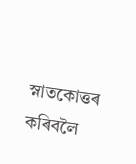স্নাতকোত্তৰ কৰিবলৈ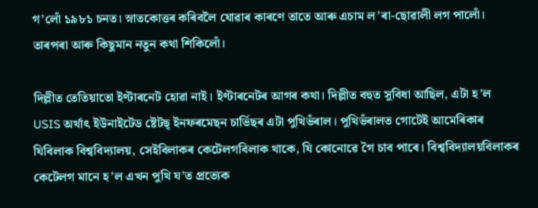গ’লোঁ ১৯৮১ চনত। স্নাতকোত্তৰ কৰিবলৈ যোৱাৰ কাৰণে তাতে আৰু এচাম ল’ৰা-ছোৱালী লগ পালোঁ। তাৰপৰা আৰু কিছুমান নতুন কথা শিকিলোঁ।

দিল্লীত তেতিয়াতো ইণ্টাৰনেট হোৱা নাই। ইণ্টাৰনেটৰ আগৰ কথা। দিল্লীত বহুত সুবিধা আছিল, এটা হ’ল USIS অৰ্থাৎ ইউনাইটেড ষ্টেটছ্ ইনফৰমেছন চাৰ্ভিছৰ এটা পুথিভঁৰাল। পুথিভঁৰালত গোটেই আমেৰিকাৰ যিবিলাক বিশ্ববিদ্যালয়, সেইবিলাকৰ কেটেলগবিলাক থাকে, যি কোনোৱে গৈ চাব পাৰে। বিশ্ববিদ্যালয়বিলাকৰ কেটেলগ মানে হ’ল এখন পুথি য’ত প্ৰত্যেক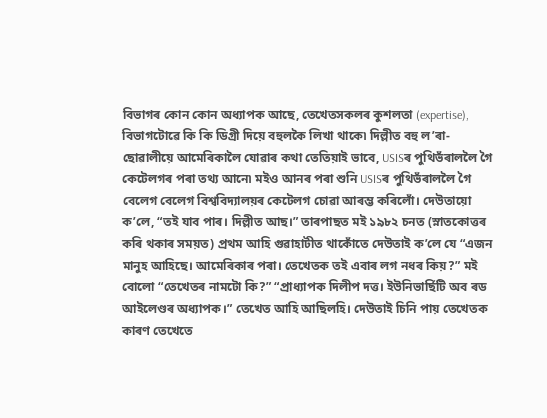বিভাগৰ কোন কোন অধ্যাপক আছে, তেখেতসকলৰ কুশলতা (expertise), বিভাগটোৱে কি কি ডিগ্ৰী দিয়ে বহুলকৈ লিখা থাকে৷ দিল্লীত বহু ল’ৰা-ছোৱালীয়ে আমেৰিকালৈ যোৱাৰ কথা তেতিয়াই ভাবে, USISৰ পুথিভঁৰাললৈ গৈ কেটেলগৰ পৰা তথ্য আনে৷ মইও আনৰ পৰা শুনি USISৰ পুথিভঁৰাললৈ গৈ বেলেগ বেলেগ বিশ্ববিদ্যালয়ৰ কেটেলগ চোৱা আৰম্ভ কৰিলোঁ। দেউতায়ো  ক’লে, “তই যাব পাৰ। দিল্লীত আছ।” তাৰপাছত মই ১৯৮২ চনত (স্নাতকোত্তৰ কৰি থকাৰ সময়ত) প্ৰথম আহি গুৱাহাটীত থাকোঁতে দেউতাই ক’লে যে “এজন মানুহ আহিছে। আমেৰিকাৰ পৰা। তেখেতক তই এবাৰ লগ নধৰ কিয়?” মই বোলো “তেখেতৰ নামটো কি?” “প্ৰাধ্যাপক দিলীপ দত্ত। ইউনিভাৰ্ছিটি অব ৰড আইলেণ্ডৰ অধ্যাপক।” তেখেত আহি আছিলহি। দেউতাই চিনি পায় তেখেতক কাৰণ তেখেতে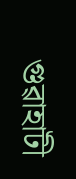গুৱাহাটী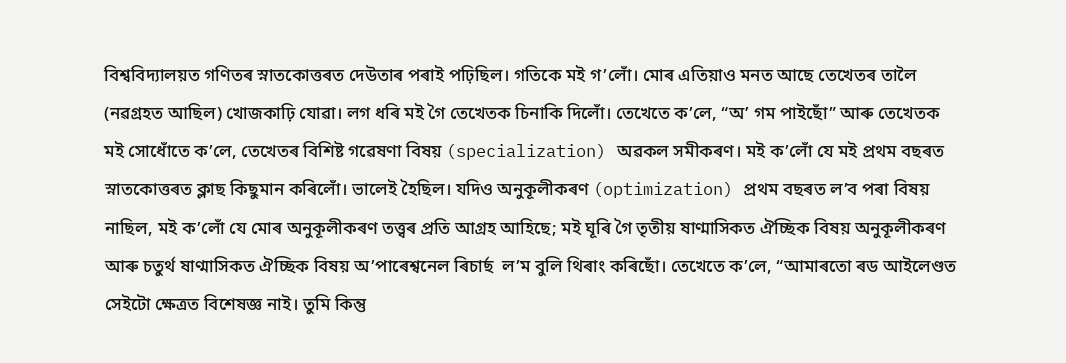বিশ্ববিদ্যালয়ত গণিতৰ স্নাতকোত্তৰত দেউতাৰ পৰাই পঢ়িছিল। গতিকে মই গ’লোঁ। মোৰ এতিয়াও মনত আছে তেখেতৰ তালৈ (নৱগ্ৰহত আছিল) খোজকাঢ়ি যোৱা। লগ ধৰি মই গৈ তেখেতক চিনাকি দিলোঁ। তেখেতে ক’লে, “অʼ গম পাইছোঁ” আৰু তেখেতক মই সোধোঁতে ক’লে, তেখেতৰ বিশিষ্ট গৱেষণা বিষয় (specialization) অৱকল সমীকৰণ। মই ক’লোঁ যে মই প্ৰথম বছৰত স্নাতকোত্তৰত ক্লাছ কিছুমান কৰিলোঁ। ভালেই হৈছিল। যদিও অনুকূলীকৰণ (optimization) প্ৰথম বছৰত ল’ব পৰা বিষয় নাছিল, মই ক’লোঁ যে মোৰ অনুকূলীকৰণ তত্ত্বৰ প্ৰতি আগ্ৰহ আহিছে; মই ঘূৰি গৈ তৃতীয় ষাণ্মাসিকত ঐচ্ছিক বিষয় অনুকূলীকৰণ আৰু চতুৰ্থ ষাণ্মাসিকত ঐচ্ছিক বিষয় অ’পাৰেশ্বনেল ৰিচাৰ্ছ  ল’ম বুলি থিৰাং কৰিছোঁ। তেখেতে ক’লে, “আমাৰতো ৰড আইলেণ্ডত সেইটো ক্ষেত্ৰত বিশেষজ্ঞ নাই। তুমি কিন্তু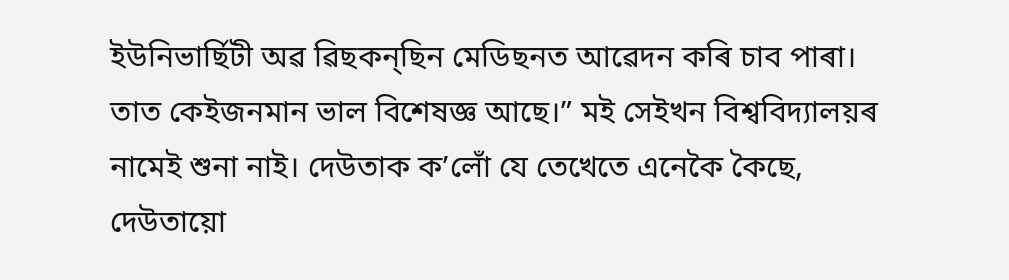ইউনিভাৰ্ছিটী অৱ ৱিছকন্‌ছিন মেডিছনত আৱেদন কৰি চাব পাৰা। তাত কেইজনমান ভাল বিশেষজ্ঞ আছে।” মই সেইখন বিশ্ববিদ্যালয়ৰ নামেই শুনা নাই। দেউতাক ক’লোঁ যে তেখেতে এনেকৈ কৈছে, দেউতায়ো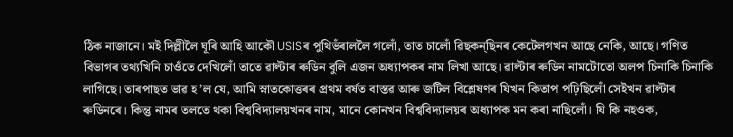ঠিক নাজানে। মই দিল্লীলৈ ঘূৰি আহি আকৌ USISৰ পুথিভঁৰাললৈ গলোঁ, তাত চালোঁ ৱিছকন্‌ছিনৰ কেটেলগখন আছে নেকি, আছে। গণিত বিভাগৰ তথ্যখিনি চাওঁতে দেখিলোঁ তাতে ৱাল্টাৰ ৰুডিন বুলি এজন অধ্যাপকৰ নাম লিখা আছে। ৱাল্টাৰ ৰুডিন নামটোতো অলপ চিনাকি চিনাকি লাগিছে। তাৰপাছত ভাৱ হ’ল যে, আমি স্নাতকোত্তৰৰ প্ৰথম বৰ্ষত বাস্তৱ আৰু জটিল বিশ্লেষণৰ যিখন কিতাপ পঢ়িছিলোঁ সেইখন ৱাল্টাৰ ৰুডিনৰে। কিন্তু নামৰ তলতে থকা বিশ্ববিদ্যালয়খনৰ নাম, মানে কোনখন বিশ্ববিদ্যালয়ৰ অধ্যাপক মন কৰা নাছিলোঁ। যি কি নহওক,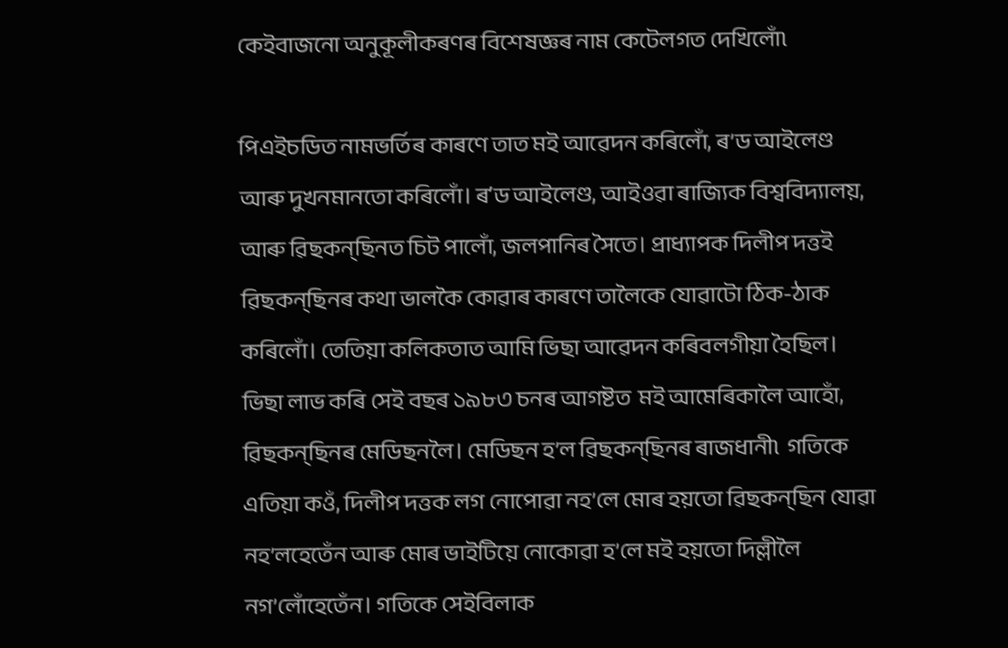কেইবাজনো অনুকূলীকৰণৰ বিশেষজ্ঞৰ নাম কেটেলগত দেখিলোঁ৷

পিএইচডিত নামভৰ্তিৰ কাৰণে তাত মই আৱেদন কৰিলোঁ, ৰ’ড আইলেণ্ড আৰু দুখনমানতো কৰিলোঁ। ৰʼড আইলেণ্ড, আইওৱা ৰাজ্যিক বিশ্ববিদ্যালয়, আৰু ৱিছকন্‌ছিনত চিট পালোঁ, জলপানিৰ সৈতে। প্ৰাধ্যাপক দিলীপ দত্তই ৱিছকন্‌ছিনৰ কথা ভালকৈ কোৱাৰ কাৰণে তালৈকে যোৱাটো ঠিক-ঠাক কৰিলোঁ। তেতিয়া কলিকতাত আমি ভিছা আৱেদন কৰিবলগীয়া হৈছিল। ভিছা লাভ কৰি সেই বছৰ ১৯৮৩ চনৰ আগষ্টত  মই আমেৰিকালৈ আহোঁ, ৱিছকন্‌ছিনৰ মেডিছনলৈ। মেডিছন হ’ল ৱিছকন্‌ছিনৰ ৰাজধানী৷  গতিকে এতিয়া কওঁ, দিলীপ দত্তক লগ নোপোৱা নহ’লে মোৰ হয়তো ৱিছকন্‌ছিন যোৱা নহ’লহেতেঁন আৰু মোৰ ভাইটিয়ে নোকোৱা হ’লে মই হয়তো দিল্লীলৈ নগ’লোঁহেতেঁন। গতিকে সেইবিলাক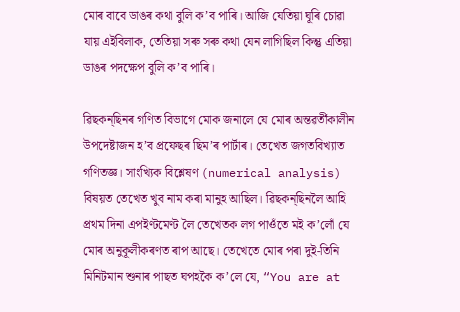মোৰ বাবে ডাঙৰ কথা বুলি ক’ব পাৰি। আজি যেতিয়া ঘূৰি চোৱা যায় এইবিলাক, তেতিয়া সৰু সৰু কথা যেন লাগিছিল কিন্তু এতিয়া ডাঙৰ পদক্ষেপ বুলি ক’ব পাৰি।

ৱিছকন্‌ছিনৰ গণিত বিভাগে মোক জনালে যে মোৰ অন্তৱৰ্তীকালীন উপদেষ্টাজন হ’ব প্ৰফেছৰ ছিম’ৰ পাৰ্টাৰ। তেখেত জগতবিখ্যাত গণিতজ্ঞ। সাংখ্যিক বিশ্লেষণ (numerical analysis) বিষয়ত তেখেত খুব নাম কৰা মানুহ আছিল। ৱিছকন্‌ছিনলৈ আহি প্ৰথম দিনা এপইণ্টমেণ্ট লৈ তেখেতক লগ পাওঁতে মই ক’লোঁ যে মোৰ অনুকূলীকৰণত ৰাপ আছে। তেখেতে মোৰ পৰা দুই-তিনি মিনিটমান শুনাৰ পাছত ঘপহকৈ ক’লে যে, “You are at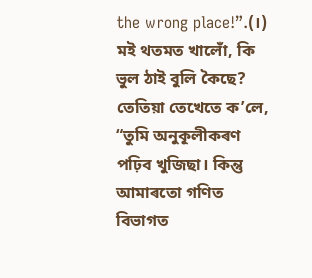the wrong place!”.(।) মই থতমত খালোঁ, কি ভুল ঠাই বুলি কৈছে? তেতিয়া তেখেতে ক’লে, “তুমি অনুকূলীকৰণ পঢ়িব খুজিছা। কিন্তু আমাৰতো গণিত বিভাগত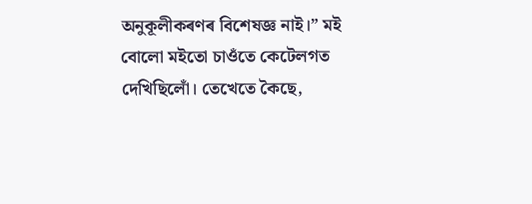অনুকূলীকৰণৰ বিশেষজ্ঞ নাই।” মই বোলো মইতো চাওঁতে কেটেলগত দেখিছিলোঁ। তেখেতে কৈছে,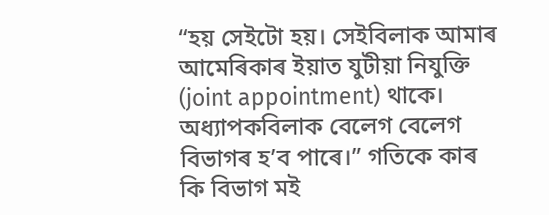“হয় সেইটো হয়। সেইবিলাক আমাৰ আমেৰিকাৰ ইয়াত যুটীয়া নিযুক্তি (joint appointment) থাকে। অধ্যাপকবিলাক বেলেগ বেলেগ বিভাগৰ হ’ব পাৰে।” গতিকে কাৰ কি বিভাগ মই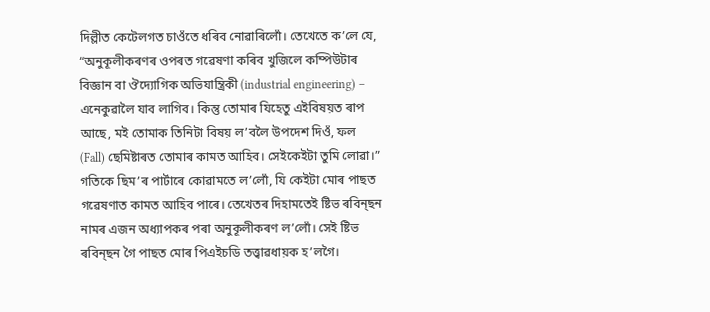দিল্লীত কেটেলগত চাওঁতে ধৰিব নোৱাৰিলোঁ। তেখেতে ক’লে যে, “অনুকূলীকৰণৰ ওপৰত গৱেষণা কৰিব খুজিলে কম্পিউটাৰ বিজ্ঞান বা ঔদ্যোগিক অভিযান্ত্ৰিকী (industrial engineering) – এনেকুৱালৈ যাব লাগিব। কিন্তু তোমাৰ যিহেতু এইবিষয়ত ৰাপ আছে, মই তোমাক তিনিটা বিষয় ল’বলৈ উপদেশ দিওঁ, ফল (Fall) ছেমিষ্টাৰত তোমাৰ কামত আহিব। সেইকেইটা তুমি লোৱা।” গতিকে ছিম’ৰ পাৰ্টাৰে কোৱামতে ল’লোঁ, যি কেইটা মোৰ পাছত গৱেষণাত কামত আহিব পাৰে। তেখেতৰ দিহামতেই ষ্টিভ ৰবিন্‌ছন নামৰ এজন অধ্যাপকৰ পৰা অনুকূলীকৰণ ল’লোঁ। সেই ষ্টিভ ৰবিন্‌ছন গৈ পাছত মোৰ পিএইচডি তত্ত্বাৱধায়ক হ’লগৈ।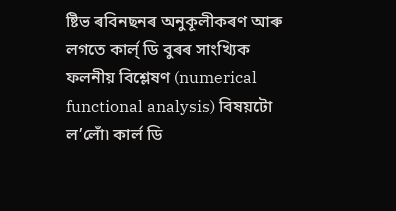ষ্টিভ ৰবিনছনৰ অনুকূলীকৰণ আৰু লগতে কাৰ্ল্ ডি বুৰৰ সাংখ্যিক ফলনীয় বিশ্লেষণ (numerical functional analysis) বিষয়টো ল’লোঁ৷ কাৰ্ল ডি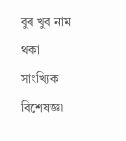বুৰ খুব নাম থকা সাংখ্যিক বিশেষজ্ঞ৷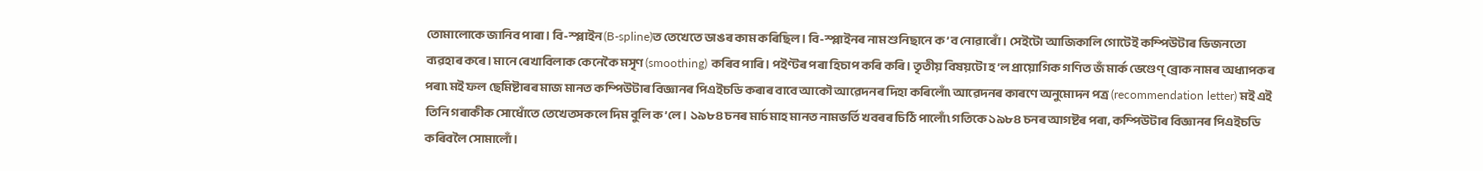তোমালোকে জানিব পাৰা। বি-স্প্লাইন(B-spline)ত তেখেতে ডাঙৰ কাম কৰিছিল। বি-স্প্লাইনৰ নাম শুনিছানে ক’ব নোৱাৰোঁ। সেইটো আজিকালি গোটেই কম্পিউটাৰ ভিজনতো ব্যৱহাৰ কৰে। মানে ৰেখাবিলাক কেনেকৈ মসৃণ (smoothing) কৰিব পাৰি। পইণ্টৰ পৰা হিচাপ কৰি কৰি। তৃতীয় বিষয়টো হ’ল প্ৰায়োগিক গণিত জঁ মাৰ্ক ভেণ্ডেণ্ ব্ৰোক নামৰ অধ্যাপকৰ পৰা৷ মই ফল ছেমিষ্টাৰৰ মাজ মানত কম্পিউটাৰ বিজ্ঞানৰ পিএইচডি কৰাৰ বাবে আকৌ আৱেদনৰ দিহা কৰিলোঁ৷ আৱেদনৰ কাৰণে অনুমোদন পত্ৰ (recommendation letter) মই এই তিনি গৰাকীক সোধোঁতে তেখেতসকলে দিম বুলি ক’লে। ১৯৮৪ চনৰ মাৰ্চ মাহ মানত নামভৰ্তি খবৰৰ চিঠি পালোঁ৷ গতিকে ১৯৮৪ চনৰ আগষ্টৰ পৰা, কম্পিউটাৰ বিজ্ঞানৰ পিএইচডি কৰিবলৈ সোমালোঁ।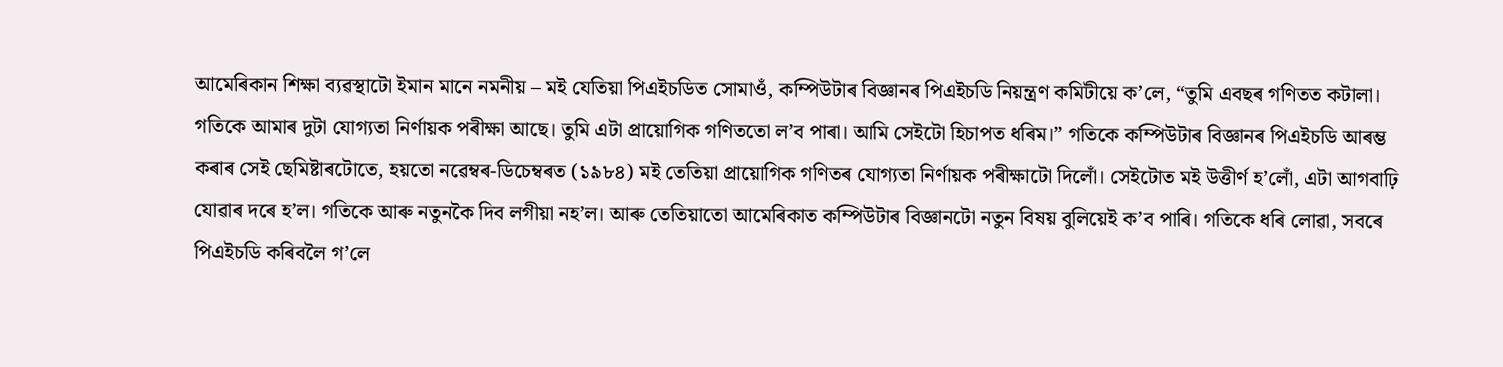আমেৰিকান শিক্ষা ব্যৱস্থাটো ইমান মানে নমনীয় – মই যেতিয়া পিএইচডিত সোমাওঁ, কম্পিউটাৰ বিজ্ঞানৰ পিএইচডি নিয়ন্ত্ৰণ কমিটীয়ে ক’লে, “তুমি এবছৰ গণিতত কটালা। গতিকে আমাৰ দুটা যোগ্যতা নিৰ্ণায়ক পৰীক্ষা আছে। তুমি এটা প্ৰায়োগিক গণিততো ল’ব পাৰা। আমি সেইটো হিচাপত ধৰিম।” গতিকে কম্পিউটাৰ বিজ্ঞানৰ পিএইচডি আৰম্ভ কৰাৰ সেই ছেমিষ্টাৰটোতে, হয়তো নৱেম্বৰ-ডিচেম্বৰত (১৯৮৪) মই তেতিয়া প্ৰায়োগিক গণিতৰ যোগ্যতা নিৰ্ণায়ক পৰীক্ষাটো দিলোঁ। সেইটোত মই উত্তীৰ্ণ হ’লোঁ, এটা আগবাঢ়ি যোৱাৰ দৰে হ’ল। গতিকে আৰু নতুনকৈ দিব লগীয়া নহ’ল। আৰু তেতিয়াতো আমেৰিকাত কম্পিউটাৰ বিজ্ঞানটো নতুন বিষয় বুলিয়েই ক’ব পাৰি। গতিকে ধৰি লোৱা, সবৰে পিএইচডি কৰিবলৈ গ’লে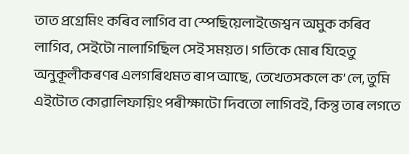তাত প্ৰগ্ৰেমিং কৰিব লাগিব বা স্পেছিয়েলাইজেশ্বন অমুক কৰিব লাগিব, সেইটো নালাগিছিল সেই সময়ত। গতিকে মোৰ যিহেতু অনুকূলীকৰণৰ এলগৰিথমত ৰাপ আছে, তেখেতসকলে ক’লে, তুমি এইটোত কোৱালিফায়িং পৰীক্ষাটো দিবতো লাগিবই, কিন্তু তাৰ লগতে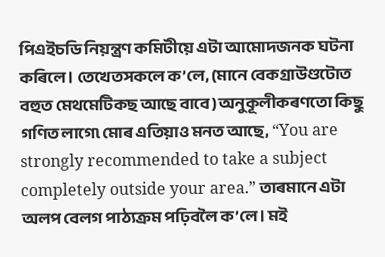পিএইচডি নিয়ন্ত্ৰণ কমিটীয়ে এটা আমোদজনক ঘটনা কৰিলে। তেখেতসকলে ক’লে, (মানে বেকগ্ৰাউণ্ডটোত বহুত মেথমেটিকছ আছে বাবে) অনুকূলীকৰণতো কিছু গণিত লাগে৷ মোৰ এতিয়াও মনত আছে, “You are strongly recommended to take a subject completely outside your area.” তাৰমানে এটা অলপ বেলগ পাঠ্যক্ৰম পঢ়িবলৈ ক’লে। মই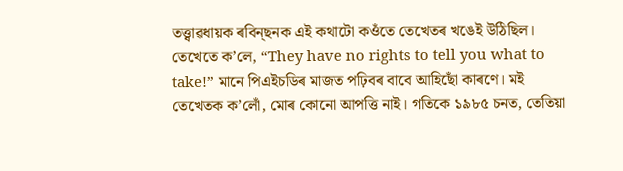তত্ত্বাৱধায়ক ৰবিন্‌ছনক এই কথাটো কওঁতে তেখেতৰ খঙেই উঠিছিল। তেখেতে ক’লে, “They have no rights to tell you what to take!” মানে পিএইচডিৰ মাজত পঢ়িবৰ বাবে আহিছোঁ কাৰণে। মই তেখেতক ক’লোঁ, মোৰ কোনো আপত্তি নাই। গতিকে ১৯৮৫ চনত, তেতিয়া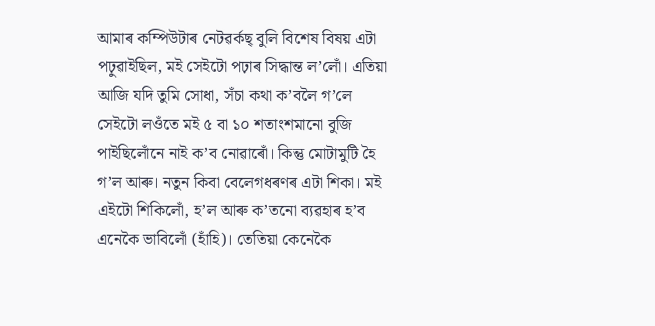আমাৰ কম্পিউটাৰ নেটৱৰ্কছ্ বুলি বিশেষ বিষয় এটা পঢ়ুৱাইছিল, মই সেইটো পঢ়াৰ সিদ্ধান্ত ল’লোঁ। এতিয়া আজি যদি তুমি সোধা, সঁচা কথা ক’বলৈ গ’লে সেইটো লওঁতে মই ৫ বা ১০ শতাংশমানো বুজি পাইছিলোঁনে নাই ক’ব নোৱাৰোঁ। কিন্তু মোটামুটি হৈ গ’ল আৰু। নতুন কিবা বেলেগধৰণৰ এটা শিকা। মই এইটো শিকিলোঁ, হ’ল আৰু ক’তনো ব্যৱহাৰ হ’ব এনেকৈ ভাবিলোঁ (হাঁহি)। তেতিয়া কেনেকৈ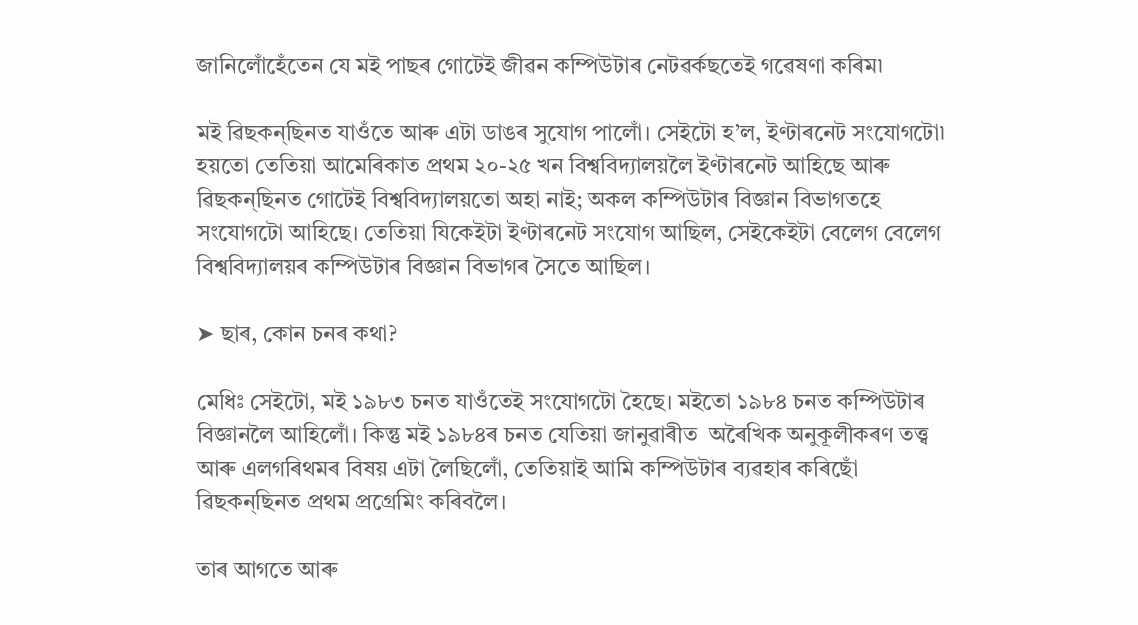জানিলোঁহেঁতেন যে মই পাছৰ গোটেই জীৱন কম্পিউটাৰ নেটৱৰ্কছতেই গৱেষণা কৰিম৷

মই ৱিছকন্‌ছিনত যাওঁতে আৰু এটা ডাঙৰ সুযোগ পালোঁ। সেইটো হ’ল, ইণ্টাৰনেট সংযোগটো৷ হয়তো তেতিয়া আমেৰিকাত প্ৰথম ২০-২৫ খন বিশ্ববিদ্যালয়লৈ ইণ্টাৰনেট আহিছে আৰু ৱিছকন্‌ছিনত গোটেই বিশ্ববিদ্যালয়তো অহা নাই; অকল কম্পিউটাৰ বিজ্ঞান বিভাগতহে সংযোগটো আহিছে। তেতিয়া যিকেইটা ইণ্টাৰনেট সংযোগ আছিল, সেইকেইটা বেলেগ বেলেগ বিশ্ববিদ্যালয়ৰ কম্পিউটাৰ বিজ্ঞান বিভাগৰ সৈতে আছিল।

➤ ছাৰ, কোন চনৰ কথা?

মেধিঃ সেইটো, মই ১৯৮৩ চনত যাওঁতেই সংযোগটো হৈছে। মইতো ১৯৮৪ চনত কম্পিউটাৰ বিজ্ঞানলৈ আহিলোঁ। কিন্তু মই ১৯৮৪ৰ চনত যেতিয়া জানুৱাৰীত  অৰৈখিক অনুকূলীকৰণ তত্ত্ব আৰু এলগৰিথমৰ বিষয় এটা লৈছিলোঁ, তেতিয়াই আমি কম্পিউটাৰ ব্যৱহাৰ কৰিছোঁ ৱিছকন্‌ছিনত প্ৰথম প্ৰগ্ৰেমিং কৰিবলৈ।

তাৰ আগতে আৰু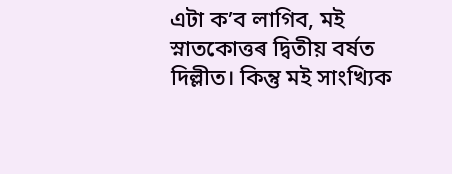এটা ক’ব লাগিব, মই স্নাতকোত্তৰ দ্বিতীয় বৰ্ষত দিল্লীত। কিন্তু মই সাংখ্যিক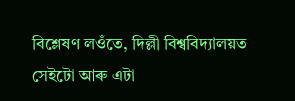বিশ্লেষণ লওঁতে, দিল্লী বিশ্ববিদ্যালয়ত সেইটো আৰু এটা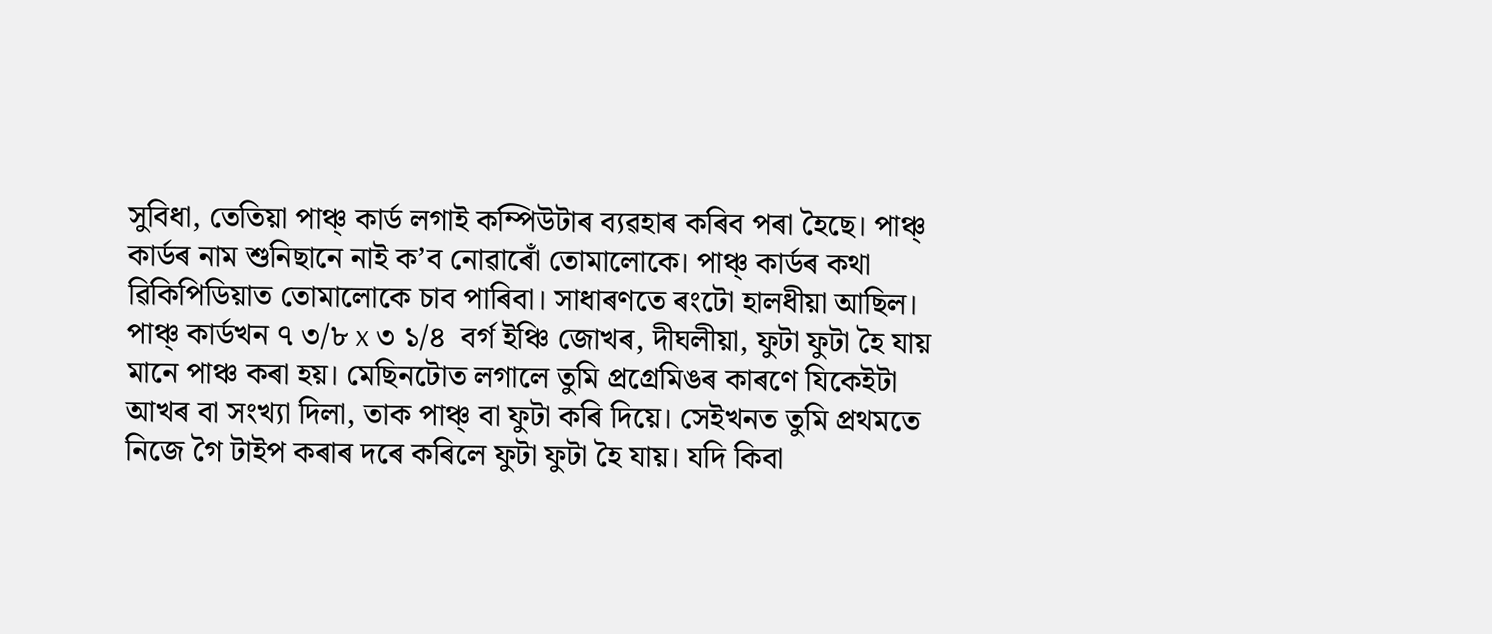সুবিধা, তেতিয়া পাঞ্চ্ কাৰ্ড লগাই কম্পিউটাৰ ব্যৱহাৰ কৰিব পৰা হৈছে। পাঞ্চ্ কাৰ্ডৰ নাম শুনিছানে নাই ক’ব নোৱাৰোঁ তোমালোকে। পাঞ্চ্ কাৰ্ডৰ কথা ৱিকিপিডিয়াত তোমালোকে চাব পাৰিবা। সাধাৰণতে ৰংটো হালধীয়া আছিল। পাঞ্চ্ কাৰ্ডখন ৭ ৩/৮ x ৩ ১/৪  বৰ্গ ইঞ্চি জোখৰ, দীঘলীয়া, ফুটা ফুটা হৈ যায় মানে পাঞ্চ কৰা হয়। মেছিনটোত লগালে তুমি প্ৰগ্ৰেমিঙৰ কাৰণে যিকেইটা আখৰ বা সংখ্যা দিলা, তাক পাঞ্চ্ বা ফুটা কৰি দিয়ে। সেইখনত তুমি প্ৰথমতে নিজে গৈ টাইপ কৰাৰ দৰে কৰিলে ফুটা ফুটা হৈ যায়। যদি কিবা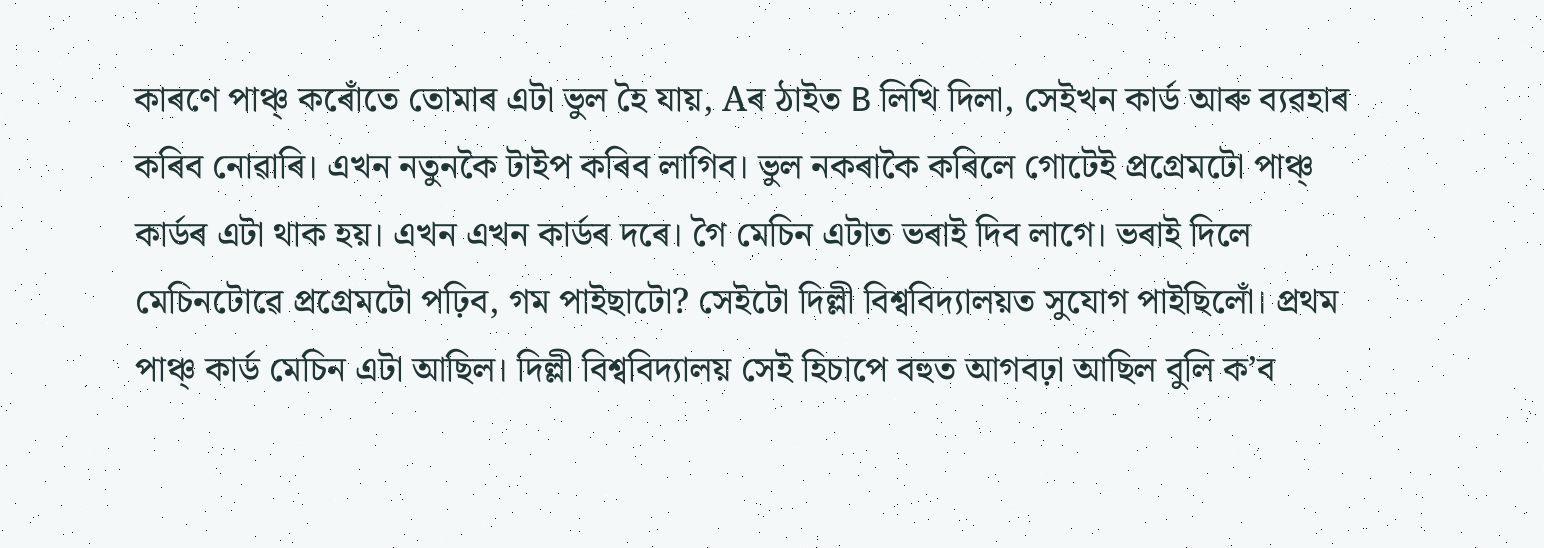কাৰণে পাঞ্চ্ কৰোঁতে তোমাৰ এটা ভুল হৈ যায়, Aৰ ঠাইত B লিখি দিলা, সেইখন কাৰ্ড আৰু ব্যৱহাৰ কৰিব নোৱাৰি। এখন নতুনকৈ টাইপ কৰিব লাগিব। ভুল নকৰাকৈ কৰিলে গোটেই প্ৰগ্ৰেমটো পাঞ্চ্ কাৰ্ডৰ এটা থাক হয়। এখন এখন কাৰ্ডৰ দৰে। গৈ মেচিন এটাত ভৰাই দিব লাগে। ভৰাই দিলে মেচিনটোৱে প্ৰগ্ৰেমটো পঢ়িব, গম পাইছাটো? সেইটো দিল্লী বিশ্ববিদ্যালয়ত সুযোগ পাইছিলোঁ। প্ৰথম পাঞ্চ্ কাৰ্ড মেচিন এটা আছিল। দিল্লী বিশ্ববিদ্যালয় সেই হিচাপে বহুত আগবঢ়া আছিল বুলি ক’ব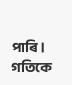পাৰি। গতিকে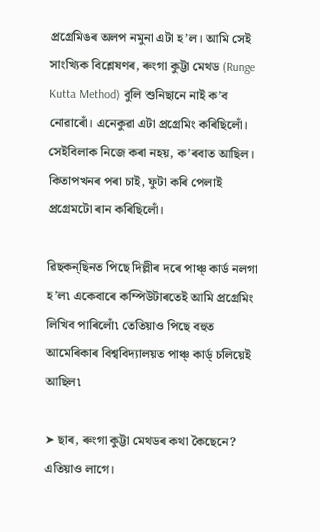প্ৰগ্ৰেমিঙৰ অলপ নমুনা এটা হ’ল। আমি সেই সাংখ্যিক বিশ্লেষণৰ, ৰুংগা কুট্টা মেথড (Runge Kutta Method) বুলি শুনিছানে নাই ক’ব নোৱাৰোঁ। এনেকুৱা এটা প্ৰগ্ৰেমিং কৰিছিলোঁ। সেইবিলাক নিজে কৰা নহয়, ক’ৰবাত আছিল। কিতাপখনৰ পৰা চাই, ফুটা কৰি পেলাই প্ৰগ্ৰেমটো ৰান কৰিছিলোঁ।

ৱিছকন্‌ছিনত পিছে দিল্লীৰ দৰে পাঞ্চ্ কাৰ্ড নলগা হ’ল৷ একেবাৰে কম্পিউটাৰতেই আমি প্ৰগ্ৰেমিং লিখিব পাৰিলোঁ৷ তেতিয়াও পিছে বহুত আমেৰিকাৰ বিশ্ববিদ্যালয়ত পাঞ্চ্ কাৰ্ড্‌ চলিয়েই আছিল৷

➤ ছাৰ, ৰুংগা কুট্টা মেথডৰ কথা কৈছেনে? এতিয়াও লাগে।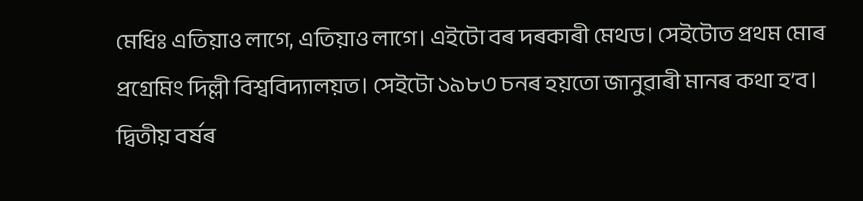মেধিঃ এতিয়াও লাগে, এতিয়াও লাগে। এইটো বৰ দৰকাৰী মেথড। সেইটোত প্ৰথম মোৰ প্ৰগ্ৰেমিং দিল্লী বিশ্ববিদ্যালয়ত। সেইটো ১৯৮৩ চনৰ হয়তো জানুৱাৰী মানৰ কথা হ’ব। দ্বিতীয় বৰ্ষৰ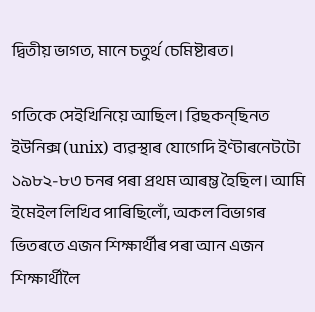দ্বিতীয় ভাগত, মানে চতুৰ্থ চেমিষ্টাৰত।

গতিকে সেইখিনিয়ে আছিল। ৱিছকন্‌ছিনত ইউনিক্স (unix) ব্যৱস্থাৰ যোগেদি ইণ্টাৰনেটটো ১৯৮২-৮৩ চনৰ পৰা প্ৰথম আৰম্ভ হৈছিল। আমি ইমেইল লিখিব পাৰিছিলোঁ, অকল বিভাগৰ ভিতৰতে এজন শিক্ষাৰ্থীৰ পৰা আন এজন শিক্ষাৰ্থীলৈ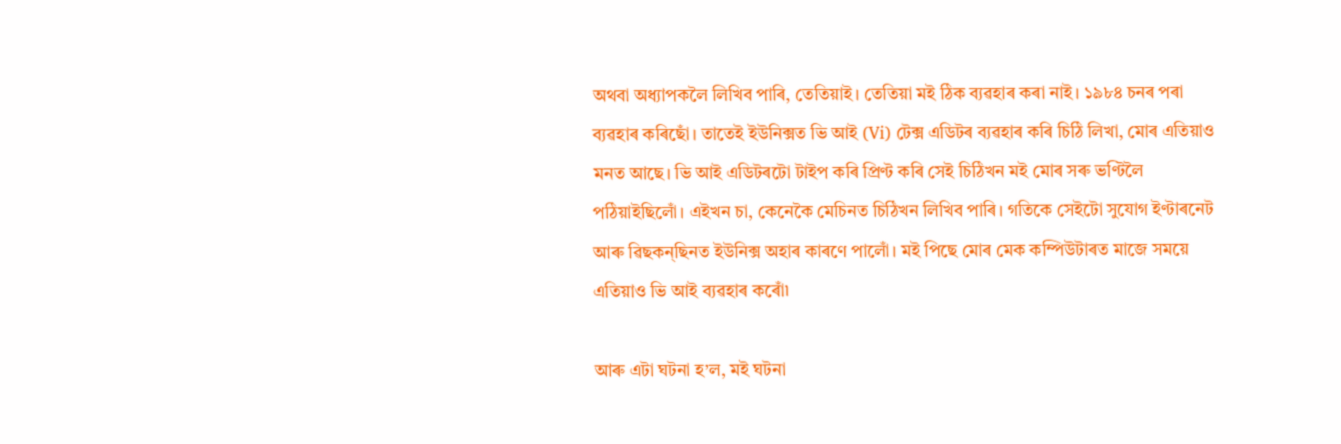অথবা অধ্যাপকলৈ লিখিব পাৰি, তেতিয়াই। তেতিয়া মই ঠিক ব্যৱহাৰ কৰা নাই। ১৯৮৪ চনৰ পৰা ব্যৱহাৰ কৰিছোঁ। তাতেই ইউনিক্সত ভি আই (Vi) টেক্স এডিটৰ ব্যৱহাৰ কৰি চিঠি লিখা, মোৰ এতিয়াও মনত আছে। ভি আই এডিটৰটো টাইপ কৰি প্ৰিণ্ট কৰি সেই চিঠিখন মই মোৰ সৰু ভণ্টিলৈ পঠিয়াইছিলোঁ। এইখন চা, কেনেকৈ মেচিনত চিঠিখন লিখিব পাৰি। গতিকে সেইটো সুযোগ ইণ্টাৰনেট আৰু ৱিছকন্‌ছিনত ইউনিক্স অহাৰ কাৰণে পালোঁ। মই পিছে মোৰ মেক কম্পিউটাৰত মাজে সময়ে এতিয়াও ভি আই ব্যৱহাৰ কৰোঁ৷

আৰু এটা ঘটনা হ’ল, মই ঘটনা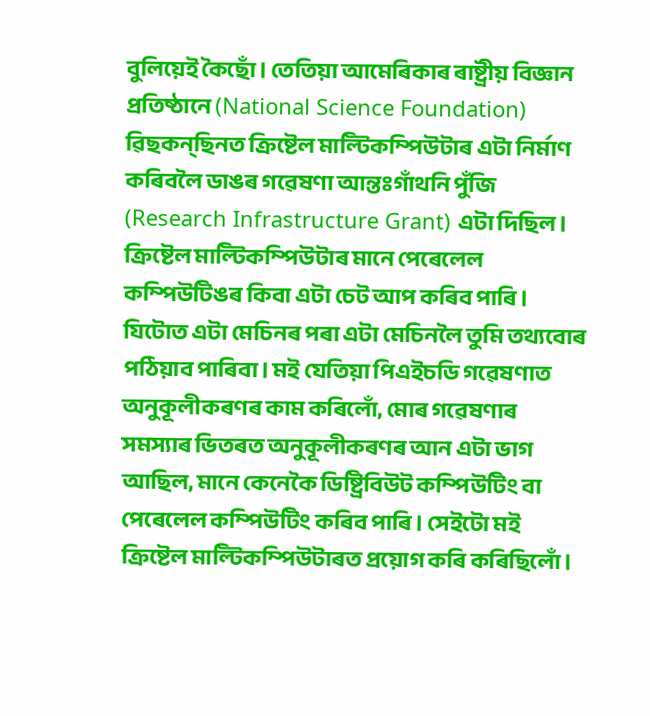বুলিয়েই কৈছোঁ। তেতিয়া আমেৰিকাৰ ৰাষ্ট্ৰীয় বিজ্ঞান প্ৰতিষ্ঠানে (National Science Foundation) ৱিছকন্‌ছিনত ক্ৰিষ্টেল মাল্টিকম্পিউটাৰ এটা নিৰ্মাণ কৰিবলৈ ডাঙৰ গৱেষণা আন্তঃগাঁথনি পুঁজি (Research Infrastructure Grant) এটা দিছিল। ক্ৰিষ্টেল মাল্টিকম্পিউটাৰ মানে পেৰেলেল কম্পিউটিঙৰ কিবা এটা চেট আপ কৰিব পাৰি। যিটোত এটা মেচিনৰ পৰা এটা মেচিনলৈ তুমি তথ্যবোৰ পঠিয়াব পাৰিবা। মই যেতিয়া পিএইচডি গৱেষণাত অনুকূলীকৰণৰ কাম কৰিলোঁ, মোৰ গৱেষণাৰ সমস্যাৰ ভিতৰত অনুকূলীকৰণৰ আন এটা ভাগ আছিল, মানে কেনেকৈ ডিষ্ট্ৰিবিউট কম্পিউটিং বা পেৰেলেল কম্পিউটিং কৰিব পাৰি। সেইটো মই ক্ৰিষ্টেল মাল্টিকম্পিউটাৰত প্ৰয়োগ কৰি কৰিছিলোঁ।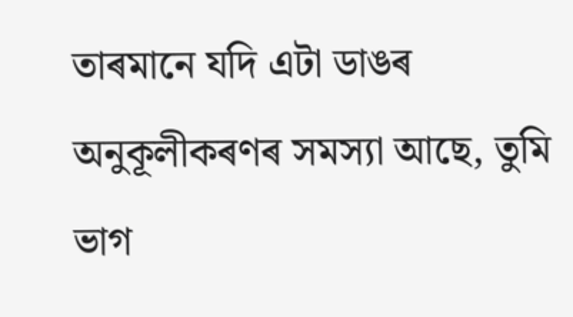তাৰমানে যদি এটা ডাঙৰ অনুকূলীকৰণৰ সমস্যা আছে, তুমি ভাগ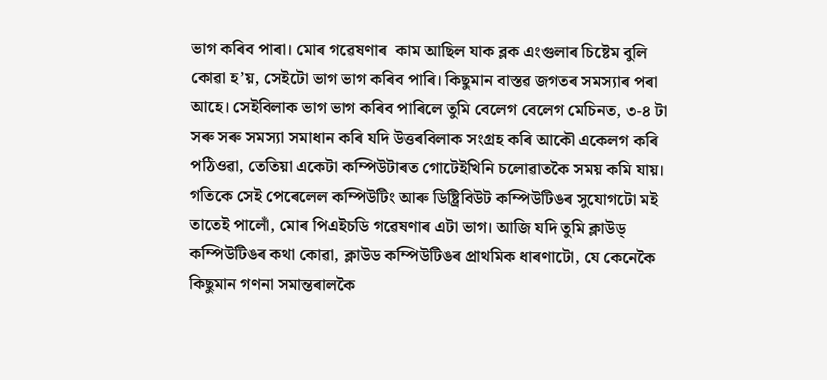ভাগ কৰিব পাৰা। মোৰ গৱেষণাৰ  কাম আছিল যাক ব্লক এংগুলাৰ চিষ্টেম বুলি কোৱা হ’য়, সেইটো ভাগ ভাগ কৰিব পাৰি। কিছুমান বাস্তৱ জগতৰ সমস্যাৰ পৰা আহে। সেইবিলাক ভাগ ভাগ কৰিব পাৰিলে তুমি বেলেগ বেলেগ মেচিনত, ৩-৪ টা সৰু সৰু সমস্যা সমাধান কৰি যদি উত্তৰবিলাক সংগ্ৰহ কৰি আকৌ একেলগ কৰি পঠিওৱা, তেতিয়া একেটা কম্পিউটাৰত গোটেইখিনি চলোৱাতকৈ সময় কমি যায়। গতিকে সেই পেৰেলেল কম্পিউটিং আৰু ডিষ্ট্ৰিবিউট কম্পিউটিঙৰ সুযোগটো মই তাতেই পালোঁ, মোৰ পিএইচডি গৱেষণাৰ এটা ভাগ। আজি যদি তুমি ক্লাউড্‌ কম্পিউটিঙৰ কথা কোৱা, ক্লাউড কম্পিউটিঙৰ প্ৰাথমিক ধাৰণাটো, যে কেনেকৈ কিছুমান গণনা সমান্তৰালকৈ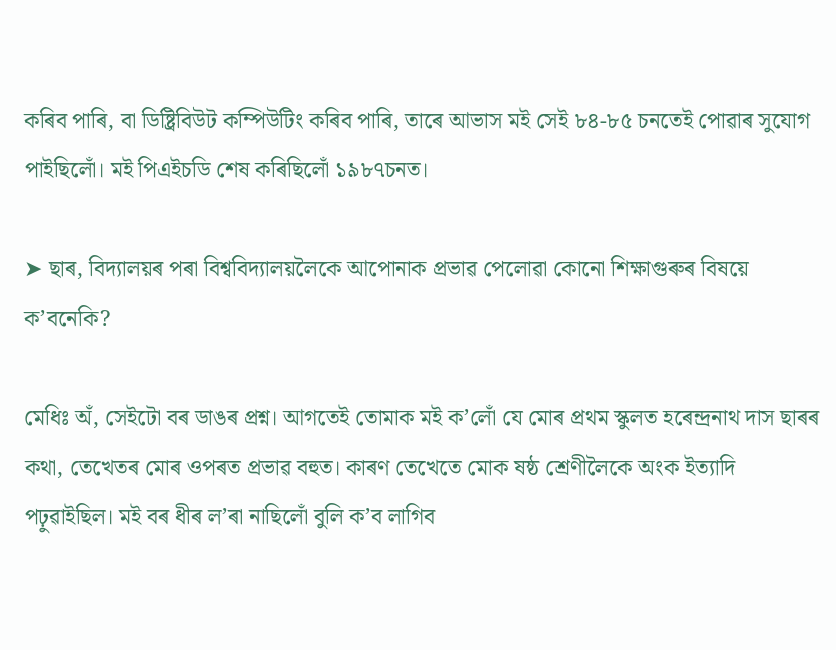কৰিব পাৰি, বা ডিষ্ট্ৰিবিউট কম্পিউটিং কৰিব পাৰি, তাৰে আভাস মই সেই ৮৪-৮৫ চনতেই পোৱাৰ সুযোগ পাইছিলোঁ। মই পিএইচডি শেষ কৰিছিলোঁ ১৯৮৭চনত।

➤ ছাৰ, বিদ্যালয়ৰ পৰা বিশ্ববিদ্যালয়লৈকে আপোনাক প্ৰভাৱ পেলোৱা কোনো শিক্ষাগুৰুৰ বিষয়ে ক’বনেকি?

মেধিঃ অঁ, সেইটো বৰ ডাঙৰ প্ৰশ্ন। আগতেই তোমাক মই ক’লোঁ যে মোৰ প্ৰথম স্কুলত হৰেন্দ্ৰনাথ দাস ছাৰৰ কথা, তেখেতৰ মোৰ ওপৰত প্ৰভাৱ বহুত। কাৰণ তেখেতে মোক ষষ্ঠ শ্ৰেণীলৈকে অংক ইত্যাদি পঢ়ুৱাইছিল। মই বৰ ধীৰ ল’ৰা নাছিলোঁ বুলি ক’ব লাগিব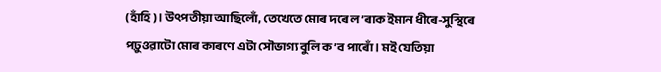(হাঁহি)। উৎপতীয়া আছিলোঁ, তেখেতে মোৰ দৰে ল’ৰাক ইমান ধীৰে-সুস্থিৰে পঢ়ুওৱাটো মোৰ কাৰণে এটা সৌভাগ্য বুলি ক’ব পাৰোঁ। মই যেতিয়া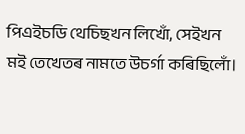পিএইচডি থেচিছখন লিখোঁ, সেইখন মই তেখেতৰ নামতে উচৰ্গা কৰিছিলোঁ।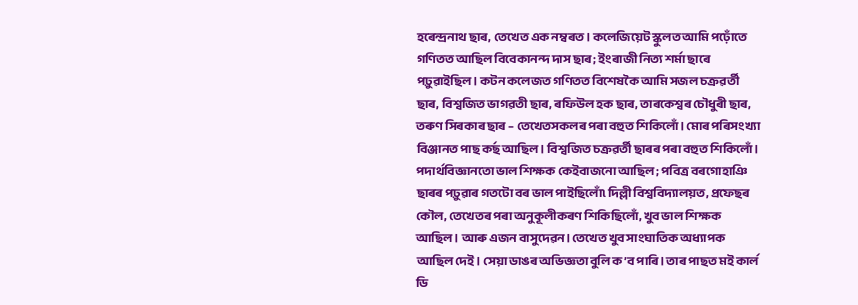হৰেন্দ্ৰনাথ ছাৰ, তেখেত এক নম্বৰত। কলেজিয়েট স্কুলত আমি পঢ়োঁতে গণিতত আছিল বিবেকানন্দ দাস ছাৰ; ইংৰাজী নিত্য শৰ্মা ছাৰে পঢ়ুৱাইছিল। কটন কলেজত গণিতত বিশেষকৈ আমি সজল চক্ৰৱৰ্তী ছাৰ, বিশ্বজিত ভাগৱতী ছাৰ, ৰফিউল হক ছাৰ, তাৰকেশ্বৰ চৌধুৰী ছাৰ, তৰুণ সিৰকাৰ ছাৰ – তেখেতসকলৰ পৰা বহুত শিকিলোঁ। মোৰ পৰিসংখ্যা বিঞ্জানত পাছ কৰ্ছ আছিল। বিশ্বজিত চক্ৰৱৰ্তী ছাৰৰ পৰা বহুত শিকিলোঁ। পদাৰ্থবিজ্ঞানতো ভাল শিক্ষক কেইবাজনো আছিল; পবিত্ৰ বৰগোহাঞি ছাৰৰ পঢ়ুৱাৰ গতটো বৰ ভাল পাইছিলোঁ৷ দিল্লী বিশ্ববিদ্যালয়ত, প্ৰফেছৰ কৌল, তেখেতৰ পৰা অনুকূলীকৰণ শিকিছিলোঁ, খুব ভাল শিক্ষক আছিল। আৰু এজন বাসুদেৱন। তেখেত খুব সাংঘাতিক অধ্যাপক আছিল দেই। সেয়া ডাঙৰ অভিজ্ঞতা বুলি ক’ব পাৰি। তাৰ পাছত মই কাৰ্ল ডি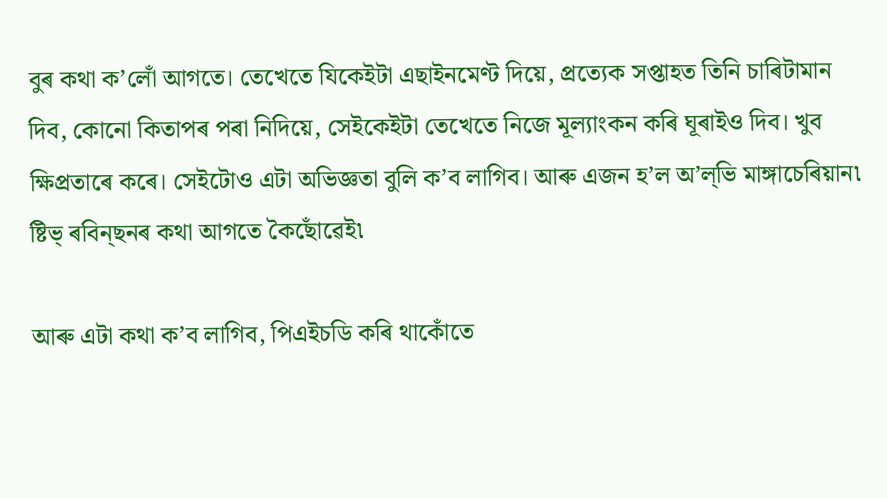বুৰ কথা ক’লোঁ আগতে। তেখেতে যিকেইটা এছাইনমেণ্ট দিয়ে, প্ৰত্যেক সপ্তাহত তিনি চাৰিটামান দিব, কোনো কিতাপৰ পৰা নিদিয়ে, সেইকেইটা তেখেতে নিজে মূল্যাংকন কৰি ঘূৰাইও দিব। খুব ক্ষিপ্ৰতাৰে কৰে। সেইটোও এটা অভিজ্ঞতা বুলি ক’ব লাগিব। আৰু এজন হ’ল অ’ল্‌ভি মাঙ্গাচেৰিয়ান৷ ষ্টিভ্ ৰবিন্‌ছনৰ কথা আগতে কৈছোঁৱেই৷

আৰু এটা কথা ক’ব লাগিব, পিএইচডি কৰি থাকোঁতে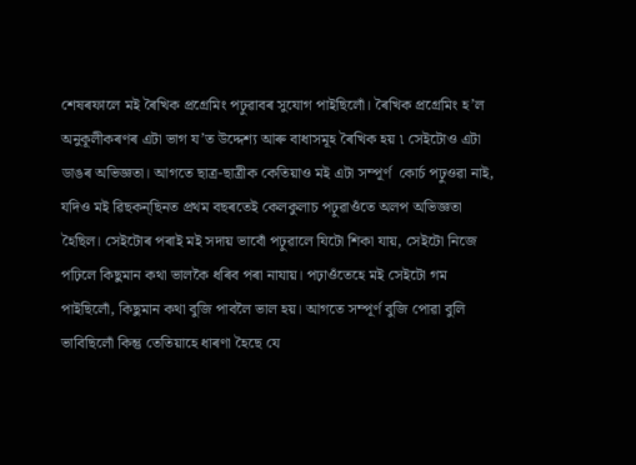শেষৰফালে মই ৰৈখিক প্ৰগ্ৰেমিং পঢ়ুৱাবৰ সুযোগ পাইছিলোঁ। ৰৈখিক প্ৰগ্ৰেমিং হ’ল অনুকূলীকৰণৰ এটা ভাগ য’ত উদ্দেশ্য আৰু বাধাসমূহ ৰৈখিক হয় ৷ সেইটোও এটা ডাঙৰ অভিজ্ঞতা। আগতে ছাত্ৰ-ছাত্ৰীক কেতিয়াও মই এটা সম্পূৰ্ণ  কোৰ্চ পঢ়ুওৱা নাই, যদিও মই ৱিছকন্‌ছিনত প্ৰথম বছৰতেই কেলকুলাচ পঢ়ুৱাওঁতে অলপ অভিজ্ঞতা হৈছিল। সেইটোৰ পৰাই মই সদায় ভাবোঁ পঢ়ুৱালে যিটো শিকা যায়, সেইটো নিজে পঢ়িলে কিছুমান কথা ভালকৈ ধৰিব পৰা নাযায়। পঢ়াওঁতেহে মই সেইটো গম পাইছিলোঁ, কিছুমান কথা বুজি পাবলৈ ভাল হয়। আগতে সম্পূৰ্ণ বুজি পোৱা বুলি ভাবিছিলোঁ কিন্তু তেতিয়াহে ধাৰণা হৈছে যে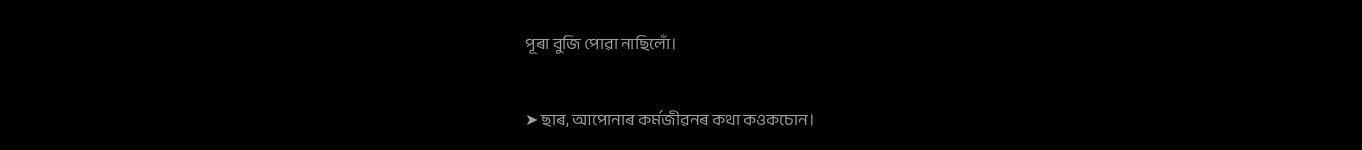পূৰা বুজি পোৱা নাছিলোঁ।

➤ ছাৰ, আপোনাৰ কৰ্মজীৱনৰ কথা কওকচোন।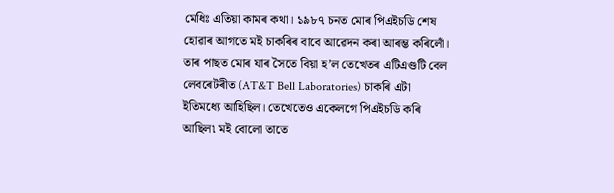মেধিঃ এতিয়া কামৰ কথা। ১৯৮৭ চনত মোৰ পিএইচডি শেষ হোৱাৰ আগতে মই চাকৰিৰ বাবে আৱেদন কৰা আৰম্ভ কৰিলোঁ। তাৰ পাছত মোৰ যাৰ সৈতে বিয়া হ’ল তেখেতৰ এটিএণ্ডটি বেল লেবৰেটৰীত (AT&T Bell Laboratories) চাকৰি এটা ইতিমধ্যে আহিছিল। তেখেতেও একেলগে পিএইচডি কৰি আছিল৷ মই বোলো তাতে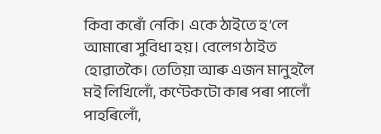কিবা কৰোঁ নেকি। একে ঠাইতে হ’লে আমাৰো সুবিধা হয়। বেলেগ ঠাইত হোৱাতকৈ। তেতিয়া আৰু এজন মানুহলৈ মই লিখিলোঁ, কণ্টেকটো কাৰ পৰা পালোঁ পাহৰিলোঁ,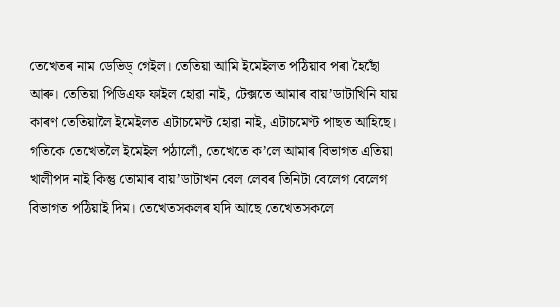তেখেতৰ নাম ডেভিড্ গেইল। তেতিয়া আমি ইমেইলত পঠিয়াব পৰা হৈছোঁ আৰু। তেতিয়া পিডিএফ ফাইল হোৱা নাই, টেক্সতে আমাৰ বায়’ডাটাখিনি যায় কাৰণ তেতিয়ালৈ ইমেইলত এটাচমেণ্ট হোৱা নাই, এটাচমেণ্ট পাছত আহিছে। গতিকে তেখেতলৈ ইমেইল পঠালোঁ, তেখেতে ক’লে আমাৰ বিভাগত এতিয়া খালীপদ নাই কিন্তু তোমাৰ বায়’ডাটাখন বেল লেবৰ তিনিটা বেলেগ বেলেগ বিভাগত পঠিয়াই দিম। তেখেতসকলৰ যদি আছে তেখেতসকলে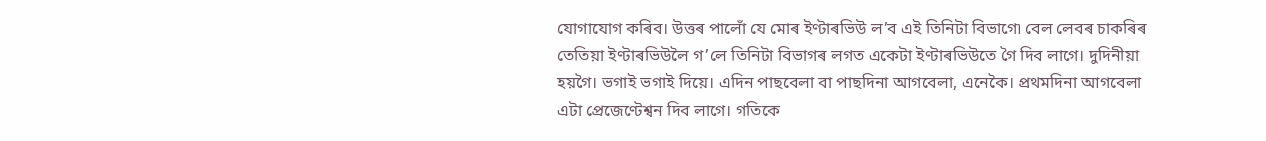যোগাযোগ কৰিব। উত্তৰ পালোঁ যে মোৰ ইণ্টাৰভিউ ল’ব এই তিনিটা বিভাগে৷ বেল লেবৰ চাকৰিৰ তেতিয়া ইণ্টাৰভিউলৈ গ’লে তিনিটা বিভাগৰ লগত একেটা ইণ্টাৰভিউতে গৈ দিব লাগে। দুদিনীয়া হয়গৈ। ভগাই ভগাই দিয়ে। এদিন পাছবেলা বা পাছদিনা আগবেলা, এনেকৈ। প্ৰথমদিনা আগবেলা এটা প্ৰেজেণ্টেশ্বন দিব লাগে। গতিকে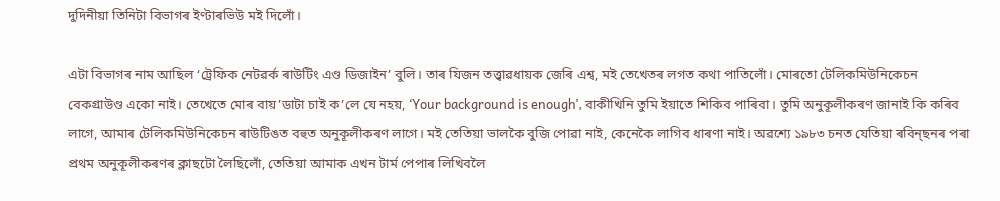দুদিনীয়া তিনিটা বিভাগৰ ইণ্টাৰভিউ মই দিলোঁ।

এটা বিভাগৰ নাম আছিল ‘ট্ৰেফিক নেটৱৰ্ক ৰাউটিং এণ্ড ডিজাইন’ বুলি। তাৰ যিজন তত্ত্বাৱধায়ক জেৰি এশ্ব, মই তেখেতৰ লগত কথা পাতিলোঁ। মোৰতো টেলিকমিউনিকেচন বেকগ্ৰাউণ্ড একো নাই। তেখেতে মোৰ বায়’ডাটা চাই ক’লে যে নহয়, ‘Your background is enough’, বাকীখিনি তুমি ইয়াতে শিকিব পাৰিবা। তুমি অনুকূলীকৰণ জানাই কি কৰিব লাগে, আমাৰ টেলিকমিউনিকেচন ৰাউটিঙত বহুত অনুকূলীকৰণ লাগে। মই তেতিয়া ভালকৈ বুজি পোৱা নাই, কেনেকৈ লাগিব ধাৰণা নাই। অৱশ্যে ১৯৮৩ চনত যেতিয়া ৰবিন্‌ছনৰ পৰা প্ৰথম অনুকূলীকৰণৰ ক্লাছটো লৈছিলোঁ, তেতিয়া আমাক এখন টাৰ্ম পেপাৰ লিখিবলৈ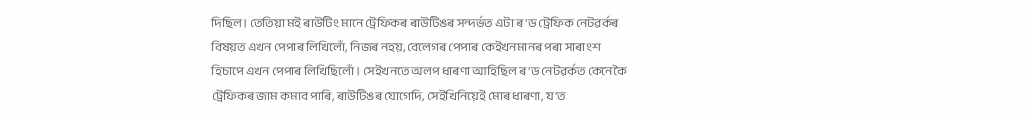দিছিল। তেতিয়া মই ৰাউটিং মানে ট্ৰেফিকৰ ৰাউটিঙৰ সন্দৰ্ভত এটা ৰ’ড ট্ৰেফিক নেটৱৰ্কৰ বিষয়ত এখন পেপাৰ লিখিলোঁ, নিজৰ নহয়, বেলেগৰ পেপাৰ কেইখনমানৰ পৰা সাৰাংশ হিচাপে এখন পেপাৰ লিখিছিলোঁ। সেইখনতে অলপ ধাৰণা আহিছিল ৰ’ড নেটৱৰ্কত কেনেকৈ ট্ৰেফিকৰ জাম কমাব পাৰি, ৰাউটিঙৰ যোগেদি, সেইখিনিয়েই মোৰ ধাৰণা, য’ত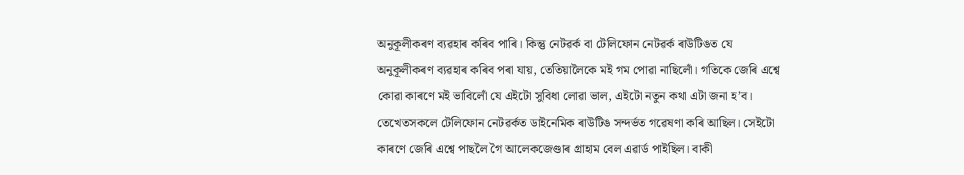অনুকূলীকৰণ ব্যৱহাৰ কৰিব পাৰি। কিন্তু নেটৱৰ্ক বা টেলিফোন নেটৱৰ্ক ৰাউটিঙত যে অনুকূলীকৰণ ব্যৱহাৰ কৰিব পৰা যায়, তেতিয়ালৈকে মই গম পোৱা নাছিলোঁ। গতিকে জেৰি এশ্বে কোৱা কাৰণে মই ভাবিলোঁ যে এইটো সুবিধা লোৱা ভাল, এইটো নতুন কথা এটা জনা হ’ব। তেখেতসকলে টেলিফোন নেটৱৰ্কত ডাইনেমিক ৰাউটিঙ সন্দৰ্ভত গৱেষণা কৰি আছিল। সেইটো কাৰণে জেৰি এশ্বে পাছলৈ গৈ আলেকজেণ্ডাৰ গ্ৰাহাম বেল এৱাৰ্ড পাইছিল। বাকী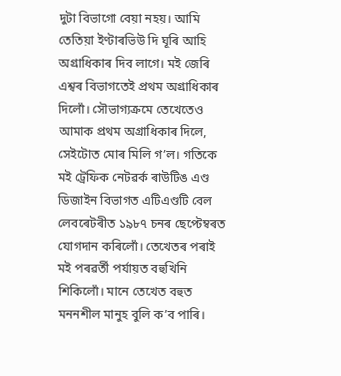দুটা বিভাগো বেয়া নহয়। আমি তেতিয়া ইণ্টাৰভিউ দি ঘূৰি আহি অগ্ৰাধিকাৰ দিব লাগে। মই জেৰি এশ্বৰ বিভাগতেই প্ৰথম অগ্ৰাধিকাৰ দিলোঁ। সৌভাগ্যক্ৰমে তেখেতেও আমাক প্ৰথম অগ্ৰাধিকাৰ দিলে, সেইটোত মোৰ মিলি গ’ল। গতিকে মই ট্ৰেফিক নেটৱৰ্ক ৰাউটিঙ এণ্ড ডিজাইন বিভাগত এটিএণ্ডটি বেল লেবৰেটৰীত ১৯৮৭ চনৰ ছেপ্টেম্বৰত যোগদান কৰিলোঁ। তেখেতৰ পৰাই মই পৰৱৰ্তী পৰ্যায়ত বহুখিনি শিকিলোঁ। মানে তেখেত বহুত মননশীল মানুহ বুলি ক’ব পাৰি।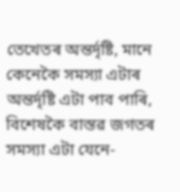তেখেতৰ অন্তৰ্দৃষ্টি, মানে কেনেকৈ সমস্যা এটাৰ অন্তৰ্দৃষ্টি এটা পাব পাৰি, বিশেষকৈ বাস্তৱ জগতৰ সমস্যা এটা যেনে-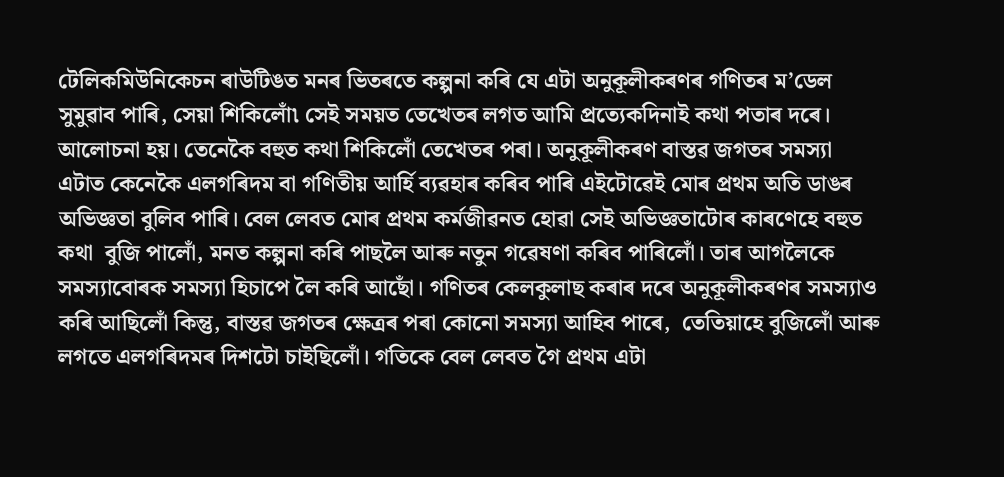টেলিকমিউনিকেচন ৰাউটিঙত মনৰ ভিতৰতে কল্পনা কৰি যে এটা অনুকূলীকৰণৰ গণিতৰ ম’ডেল সুমুৱাব পাৰি, সেয়া শিকিলোঁ৷ সেই সময়ত তেখেতৰ লগত আমি প্ৰত্যেকদিনাই কথা পতাৰ দৰে। আলোচনা হয়। তেনেকৈ বহুত কথা শিকিলোঁ তেখেতৰ পৰা। অনুকূলীকৰণ বাস্তৱ জগতৰ সমস্যা এটাত কেনেকৈ এলগৰিদম বা গণিতীয় আৰ্হি ব্যৱহাৰ কৰিব পাৰি এইটোৱেই মোৰ প্ৰথম অতি ডাঙৰ অভিজ্ঞতা বুলিব পাৰি। বেল লেবত মোৰ প্ৰথম কৰ্মজীৱনত হোৱা সেই অভিজ্ঞতাটোৰ কাৰণেহে বহুত কথা  বুজি পালোঁ, মনত কল্পনা কৰি পাছলৈ আৰু নতুন গৱেষণা কৰিব পাৰিলোঁ। তাৰ আগলৈকে সমস্যাবোৰক সমস্যা হিচাপে লৈ কৰি আছোঁ। গণিতৰ কেলকুলাছ কৰাৰ দৰে অনুকূলীকৰণৰ সমস্যাও কৰি আছিলোঁ কিন্তু, বাস্তৱ জগতৰ ক্ষেত্ৰৰ পৰা কোনো সমস্যা আহিব পাৰে,  তেতিয়াহে বুজিলোঁ আৰু লগতে এলগৰিদমৰ দিশটো চাইছিলোঁ। গতিকে বেল লেবত গৈ প্ৰথম এটা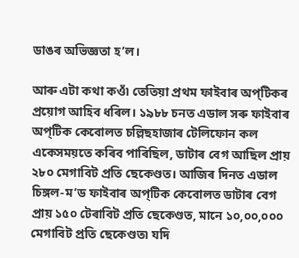ডাঙৰ অভিজ্ঞতা হ’ল।

আৰু এটা কথা কওঁ৷ তেতিয়া প্ৰথম ফাইবাৰ অপ্‌টিকৰ প্ৰয়োগ আহিব ধৰিল। ১৯৮৮ চনত এডাল সৰু ফাইবাৰ অপ্‌টিক কেবোলত চল্লিছহাজাৰ টেলিফোন কল একেসময়তে কৰিব পাৰিছিল, ডাটাৰ বেগ আছিল প্ৰায় ২৮০ মেগাবিট প্ৰতি ছেকেণ্ডত। আজিৰ দিনত এডাল চিঙ্গল-ম’ড ফাইবাৰ অপ্‌টিক কেবোলত ডাটাৰ বেগ প্ৰায় ১৫০ টেৰাবিট প্ৰতি ছেকেণ্ডত, মানে ১০,০০,০০০ মেগাবিট প্ৰতি ছেকেণ্ডত৷ যদি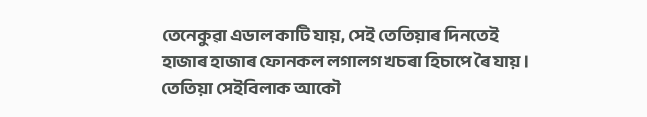তেনেকুৱা এডাল কাটি যায়, সেই তেতিয়াৰ দিনতেই হাজাৰ হাজাৰ ফোনকল লগালগ খচৰা হিচাপে ৰৈ যায়। তেতিয়া সেইবিলাক আকৌ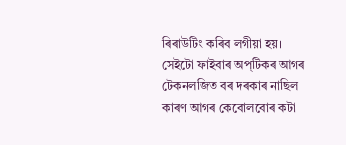ৰিৰাউটিং কৰিব লগীয়া হয়। সেইটো ফাইবাৰ অপ্‌টিকৰ আগৰ টেকনলজিত বৰ দৰকাৰ নাছিল কাৰণ আগৰ কেবোলবোৰ কটা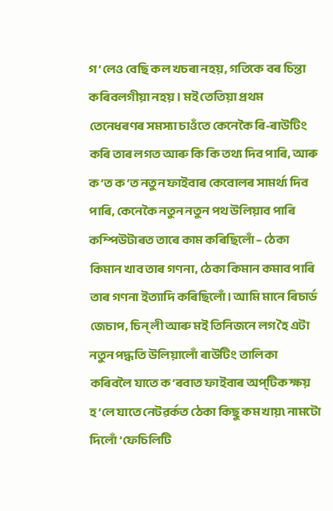গ’লেও বেছি কল খচৰা নহয়, গতিকে বৰ চিন্তা কৰিবলগীয়া নহয়। মই তেতিয়া প্ৰথম তেনেধৰণৰ সমস্যা চাওঁতে কেনেকৈ ৰি-ৰাউটিং কৰি তাৰ লগত আৰু কি কি তথ্য দিব পাৰি, আৰু ক’ত ক’ত নতুন ফাইবাৰ কেবোলৰ সামৰ্থ্য দিব পাৰি, কেনেকৈ নতুন নতুন পথ উলিয়াব পাৰি কম্পিউটাৰত তাৰে কাম কৰিছিলোঁ – ঠেকা কিমান খাব তাৰ গণনা, ঠেকা কিমান কমাব পাৰি তাৰ গণনা ইত্যাদি কৰিছিলোঁ। আমি মানে ৰিচাৰ্ড জেচাপ, চিন্ লী আৰু মই তিনিজনে লগ হৈ এটা নতুন পদ্ধতি উলিয়ালোঁ ৰাউটিং তালিকা কৰিবলৈ যাতে ক’ৰবাত ফাইবাৰ অপ্‌টিক ক্ষয় হ’লে যাতে নেটৱৰ্কত ঠেকা কিছু কম খায়৷‌ নামটো দিলোঁ ’ফেচিলিটি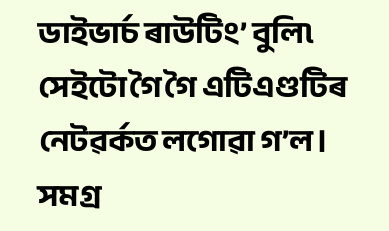ডাইভাৰ্চ ৰাউটিং’ বুলি৷ সেইটো গৈ গৈ এটিএণ্ডটিৰ নেটৱৰ্কত লগোৱা গ’ল। সমগ্ৰ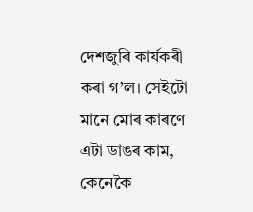দেশজুৰি কাৰ্যকৰী কৰা গ’ল। সেইটো মানে মোৰ কাৰণে এটা ডাঙৰ কাম, কেনেকৈ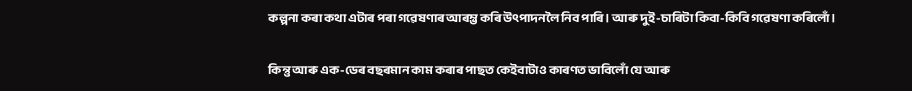কল্পনা কৰা কথা এটাৰ পৰা গৱেষণাৰ আৰম্ভ কৰি উৎপাদনলৈ নিব পাৰি। আৰু দুই-চাৰিটা কিবা-কিবি গৱেষণা কৰিলোঁ।

কিন্তু আৰু এক-ডেৰ বছৰমান কাম কৰাৰ পাছত কেইবাটাও কাৰণত ভাবিলোঁ যে আৰু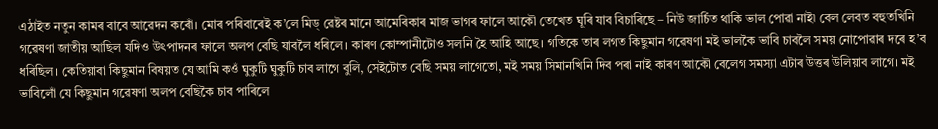এঠাইত নতুন কামৰ বাবে আৱেদন কৰোঁ। মোৰ পৰিবাৰেই ক’লে মিড্ ৱেষ্টৰ মানে আমেৰিকাৰ মাজ ভাগৰ ফালে আকৌ তেখেত ঘূৰি যাব বিচাৰিছে – নিউ জাৰ্চিত থাকি ভাল পোৱা নাই৷ বেল লেবত বহুতখিনি গৱেষণা জাতীয় আছিল যদিও উৎপাদনৰ ফালে অলপ বেছি যাবলৈ ধৰিলে। কাৰণ কোম্পানীটোও সলনি হৈ আহি আছে। গতিকে তাৰ লগত কিছুমান গৱেষণা মই ভালকৈ ভাবি চাবলৈ সময় নোপোৱাৰ দৰে হ’ব ধৰিছিল। কেতিয়াবা কিছুমান বিষয়ত যে আমি কওঁ ঘুকুটি ঘুকুটি চাব লাগে বুলি, সেইটোত বেছি সময় লাগেতো, মই সময় সিমানখিনি দিব পৰা নাই কাৰণ আকৌ বেলেগ সমস্যা এটাৰ উত্তৰ উলিয়াব লাগে। মই ভাবিলোঁ যে কিছুমান গৱেষণা অলপ বেছিকৈ চাব পাৰিলে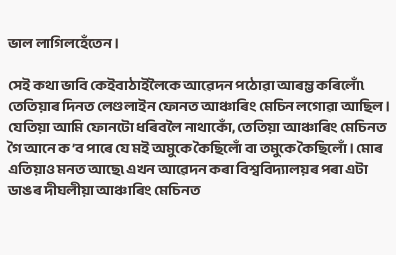ভাল লাগিলহেঁতেন।

সেই কথা ভাবি কেইবাঠাইলৈকে আৱেদন পঠোৱা আৰম্ভ কৰিলোঁ৷ তেতিয়াৰ দিনত লেণ্ডলাইন ফোনত আঞ্চাৰিং মেচিন লগোৱা আছিল। যেতিয়া আমি ফোনটো ধৰিবলৈ নাথাকোঁ, তেতিয়া আঞ্চাৰিং মেচিনত গৈ আনে ক’ব পাৰে যে মই অমুকে কৈছিলোঁ বা তমুকে কৈছিলোঁ। মোৰ এতিয়াও মনত আছে৷ এখন আৱেদন কৰা বিশ্ববিদ্যালয়ৰ পৰা এটা ডাঙৰ দীঘলীয়া আঞ্চাৰিং মেচিনত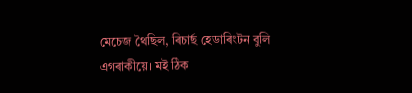মেচেজ থৈছিল, ৰিচাৰ্ছ হেডাৰিংটন বুলি এগৰাকীয়ে। মই ঠিক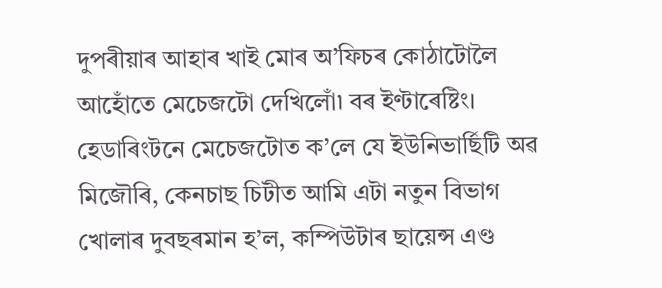দুপৰীয়াৰ আহাৰ খাই মোৰ অ’ফিচৰ কোঠাটোলৈ আহোঁতে মেচেজটো দেখিলোঁ৷ বৰ ইণ্টাৰেষ্টিং। হেডাৰিংটনে মেচেজটোত ক’লে যে ইউনিভাৰ্ছিটি অৱ মিজৌৰি, কেনচাছ চিটীত আমি এটা নতুন বিভাগ খোলাৰ দুবছৰমান হ’ল, কম্পিউটাৰ ছায়েন্স এণ্ড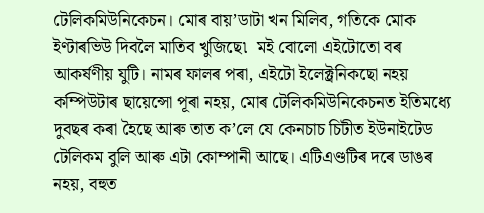টেলিকমিউনিকেচন। মোৰ বায়’ডাটা খন মিলিব, গতিকে মোক ইণ্টাৰভিউ দিবলৈ মাতিব খুজিছে৷  মই বোলো এইটোতো বৰ আকৰ্ষণীয় যুটি। নামৰ ফালৰ পৰা, এইটো ইলেক্ট্ৰনিকছো নহয় কম্পিউটাৰ ছায়েন্সো পূৰা নহয়, মোৰ টেলিকমিউনিকেচনত ইতিমধ্যে দুবছৰ কৰা হৈছে আৰু তাত ক’লে যে কেনচাচ চিটীত ইউনাইটেড টেলিকম বুলি আৰু এটা কোম্পানী আছে। এটিএণ্ডটিৰ দৰে ডাঙৰ নহয়, বহুত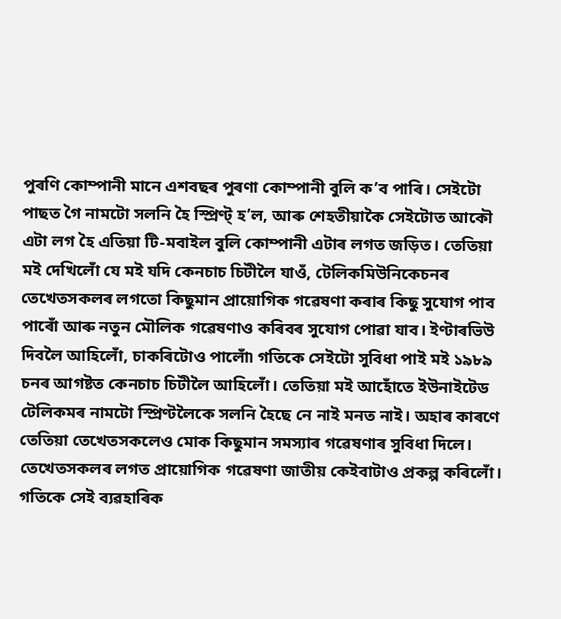পুৰণি কোম্পানী মানে এশবছৰ পুৰণা কোম্পানী বুলি ক’ব পাৰি। সেইটো পাছত গৈ নামটো সলনি হৈ স্প্ৰিণ্ট্ হ’ল, আৰু শেহতীয়াকৈ সেইটোত আকৌ এটা লগ হৈ এতিয়া টি-মবাইল বুলি কোম্পানী এটাৰ লগত জড়িত। তেতিয়া মই দেখিলোঁ যে মই যদি কেনচাচ চিটীলৈ যাওঁ, টেলিকমিউনিকেচনৰ তেখেতসকলৰ লগতো কিছুমান প্ৰায়োগিক গৱেষণা কৰাৰ কিছু সুযোগ পাব পাৰোঁ আৰু নতুন মৌলিক গৱেষণাও কৰিবৰ সুযোগ পোৱা যাব। ইণ্টাৰভিউ দিবলৈ আহিলোঁ, চাকৰিটোও পালোঁ৷ গতিকে সেইটো সুবিধা পাই মই ১৯৮৯ চনৰ আগষ্টত কেনচাচ চিটীলৈ আহিলোঁ। তেতিয়া মই আহোঁতে ইউনাইটেড টেলিকমৰ নামটো স্প্ৰিণ্টলৈকে সলনি হৈছে নে নাই মনত নাই। অহাৰ কাৰণে তেতিয়া তেখেতসকলেও মোক কিছুমান সমস্যাৰ গৱেষণাৰ সুবিধা দিলে। তেখেতসকলৰ লগত প্ৰায়োগিক গৱেষণা জাতীয় কেইবাটাও প্ৰকল্প কৰিলোঁ। গতিকে সেই ব্যৱহাৰিক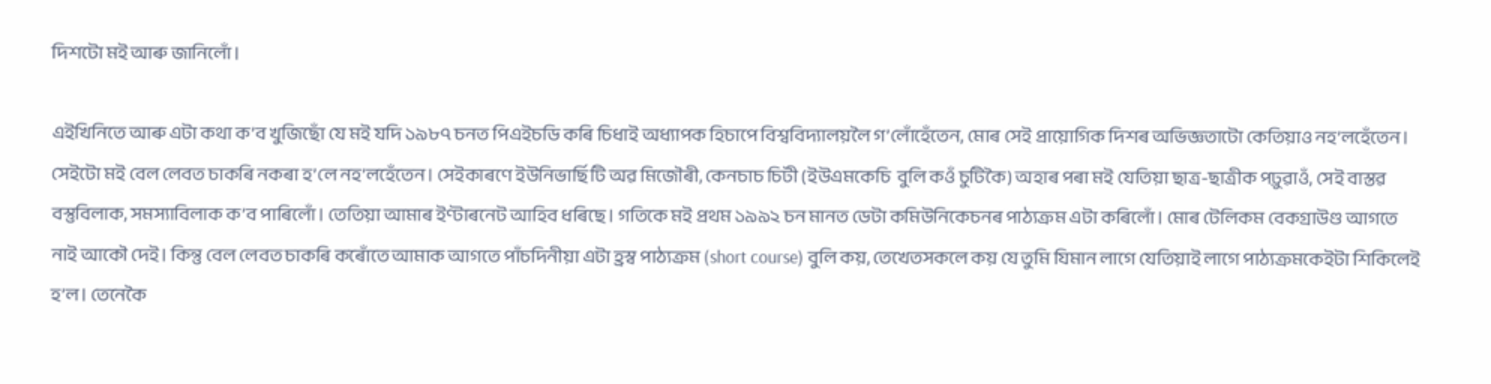দিশটো মই আৰু জানিলোঁ।

এইখিনিতে আৰু এটা কথা ক’ব খুজিছোঁ যে মই যদি ১৯৮৭ চনত পিএইচডি কৰি চিধাই অধ্যাপক হিচাপে বিশ্ববিদ্যালয়লৈ গ’লোঁহেঁতেন, মোৰ সেই প্ৰায়োগিক দিশৰ অভিজ্ঞতাটো কেতিয়াও নহ’লহেঁতেন। সেইটো মই বেল লেবত চাকৰি নকৰা হ’লে নহ’লহেঁতেন। সেইকাৰণে ইউনিভাৰ্ছিটি অৱ মিজৌৰী, কেনচাচ চিটী (ইউএমকেচি  বুলি কওঁ চুটিকৈ) অহাৰ পৰা মই যেতিয়া ছাত্ৰ-ছাত্ৰীক পঢ়ুৱাওঁ, সেই বাস্তৱ বস্তুবিলাক, সমস্যাবিলাক ক’ব পাৰিলোঁ। তেতিয়া আমাৰ ইণ্টাৰনেট আহিব ধৰিছে। গতিকে মই প্ৰথম ১৯৯২ চন মানত ডেটা কমিউনিকেচনৰ পাঠ্যক্ৰম এটা কৰিলোঁ। মোৰ টেলিকম বেকগ্ৰাউণ্ড আগতে নাই আকৌ দেই। কিন্তু বেল লেবত চাকৰি কৰোঁতে আমাক আগতে পাঁ‌চদিনীয়া এটা হ্ৰস্ব পাঠ্যক্ৰম (short course) বুলি কয়, তেখেতসকলে কয় যে তুমি যিমান লাগে যেতিয়াই লাগে পাঠ্যক্ৰমকেইটা শিকিলেই হ’ল। তেনেকৈ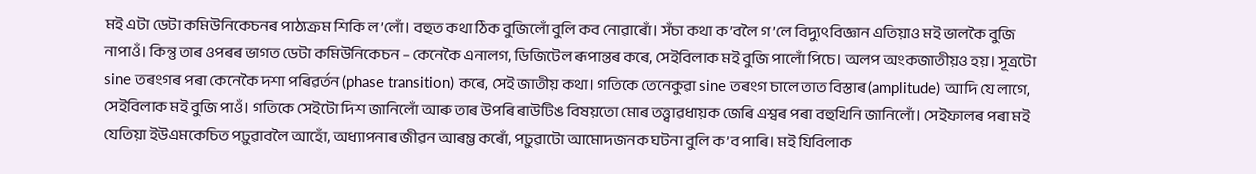মই এটা ডেটা কমিউনিকেচনৰ পাঠ্যক্ৰম শিকি ল’লোঁ। বহুত কথা ঠিক বুজিলোঁ বুলি কব নোৱাৰোঁ। সঁচা কথা ক’বলৈ গ’লে বিদ্যুৎবিজ্ঞান এতিয়াও মই ভালকৈ বুজি নাপাওঁ। কিন্তু তাৰ ওপৰৰ ভাগত ডেটা কমিউনিকেচন – কেনেকৈ এনালগ, ডিজিটেল ৰূপান্তৰ কৰে, সেইবিলাক মই বুজি পালোঁ পিচে। অলপ অংকজাতীয়ও হয়। সূত্ৰটো sine তৰংগৰ পৰা কেনেকৈ দশা পৰিৱৰ্তন (phase transition) কৰে, সেই জাতীয় কথা। গতিকে তেনেকুৱা sine তৰংগ চালে তাত বিস্তাৰ (amplitude) আদি যে লাগে, সেইবিলাক মই বুজি পাওঁ। গতিকে সেইটো দিশ জানিলোঁ আৰু তাৰ উপৰি ৰাউটিঙ বিষয়তো মোৰ তত্ত্বাৱধায়ক জেৰি এশ্বৰ পৰা বহুখিনি জানিলোঁ। সেইফালৰ পৰা মই যেতিয়া ইউএমকেচিত পঢ়ুৱাবলৈ আহোঁ, অধ্যাপনাৰ জীৱন আৰম্ভ কৰোঁ, পঢ়ুৱাটো আমোদজনক ঘটনা বুলি ক’ব পাৰি। মই যিবিলাক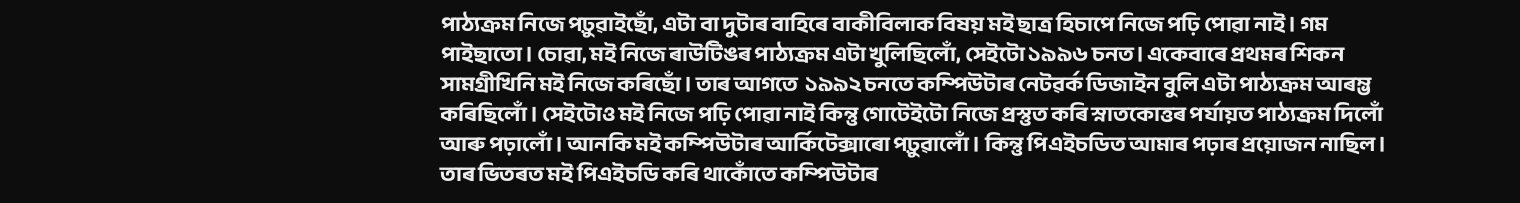পাঠ্যক্ৰম নিজে পঢ়ুৱাইছোঁ, এটা বা দুটাৰ বাহিৰে বাকীবিলাক বিষয় মই ছাত্ৰ হিচাপে নিজে পঢ়ি পোৱা নাই। গম পাইছাতো। চোৱা, মই নিজে ৰাউটিঙৰ পাঠ্যক্ৰম এটা খুলিছিলোঁ, সেইটো ১৯৯৬ চনত। একেবাৰে প্ৰথমৰ শিকন সামগ্ৰীখিনি মই নিজে কৰিছোঁ। তাৰ আগতে  ১৯৯২ চনতে কম্পিউটাৰ নেটৱৰ্ক ডিজাইন বুলি এটা পাঠ্যক্ৰম আৰম্ভ কৰিছিলোঁ। সেইটোও মই নিজে পঢ়ি পোৱা নাই কিন্তু গোটেইটো নিজে প্ৰস্তুত কৰি স্নাতকোত্তৰ পৰ্যায়ত পাঠ্যক্ৰম দিলোঁ আৰু পঢ়ালোঁ। আনকি মই কম্পিউটাৰ আৰ্কিটেক্সাৰো পঢ়ুৱালোঁ। কিন্তু পিএইচডিত আমাৰ পঢ়াৰ প্ৰয়োজন নাছিল। তাৰ ভিতৰত মই পিএইচডি কৰি থাকোঁতে কম্পিউটাৰ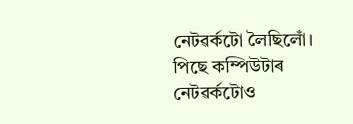নেটৱৰ্কটো লৈছিলোঁ। পিছে কম্পিউটাৰ নেটৱৰ্কটোও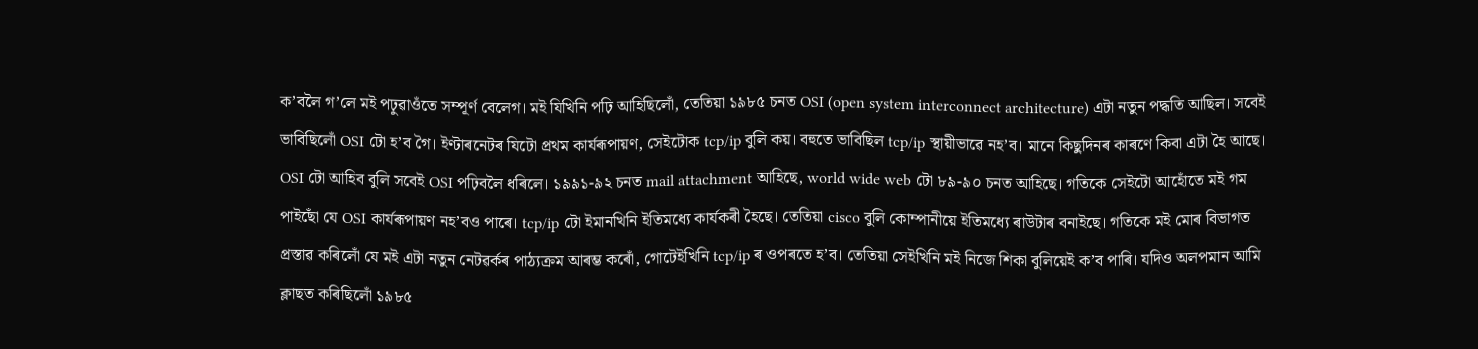ক’বলৈ গ’লে মই পঢ়ুৱাওঁতে সম্পূৰ্ণ বেলেগ। মই যিখিনি পঢ়ি আহিছিলোঁ, তেতিয়া ১৯৮৫ চনত OSI (open system interconnect architecture) এটা নতুন পদ্ধতি আছিল। সবেই ভাবিছিলোঁ OSI টো হ’ব গৈ। ইণ্টাৰনেটৰ যিটো প্ৰথম কাৰ্যৰূপায়ণ, সেইটোক tcp/ip বুলি কয়। বহুতে ভাবিছিল tcp/ip স্থায়ীভাৱে নহ’ব। মানে কিছুদিনৰ কাৰণে কিবা এটা হৈ আছে। OSI টো আহিব বুলি সবেই OSI পঢ়িবলৈ ধৰিলে। ১৯৯১-৯২ চনত mail attachment আহিছে, world wide web টো ৮৯-৯০ চনত আহিছে। গতিকে সেইটো আহোঁতে মই গম পাইছোঁ যে OSI কাৰ্যৰূপায়ণ নহ’বও পাৰে। tcp/ip টো ইমানখিনি ইতিমধ্যে কাৰ্যকৰী হৈছে। তেতিয়া cisco বুলি কোম্পানীয়ে ইতিমধ্যে ৰাউটাৰ বনাইছে। গতিকে মই মোৰ বিভাগত প্ৰস্তাৱ কৰিলোঁ যে মই এটা নতুন নেটৱৰ্কৰ পাঠ্যক্ৰম আৰম্ভ কৰোঁ, গোটেইখিনি tcp/ip ৰ ওপৰতে হ’ব। তেতিয়া সেইখিনি মই নিজে শিকা বুলিয়েই ক’ব পাৰি। যদিও অলপমান আমি ক্লাছত কৰিছিলোঁ ১৯৮৫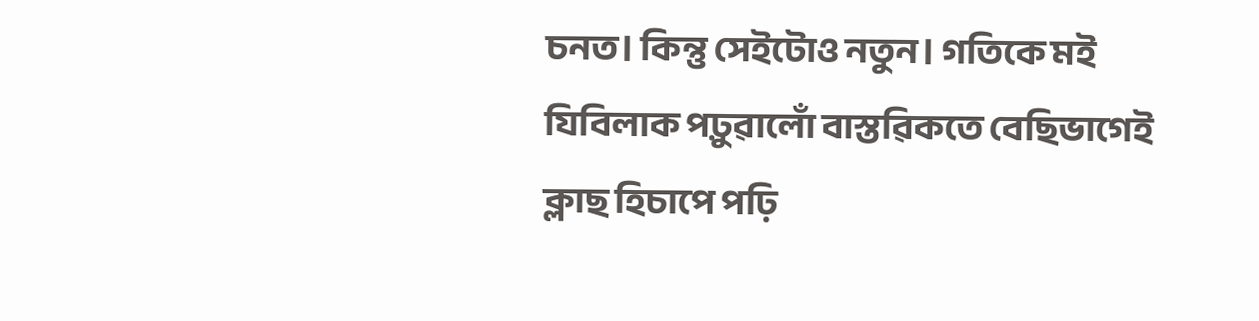চনত। কিন্তু সেইটোও নতুন। গতিকে মই যিবিলাক পঢ়ুৱালোঁ বাস্তৱিকতে বেছিভাগেই ক্লাছ হিচাপে পঢ়ি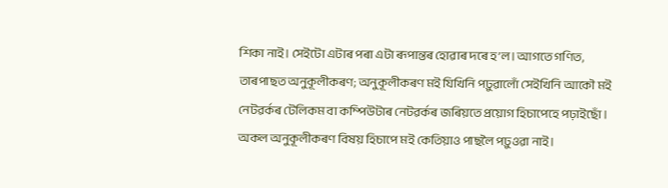শিকা নাই। সেইটো এটাৰ পৰা এটা ৰূপান্তৰ হোৱাৰ দৰে হ’ল। আগতে গণিত, তাৰপাছত অনুকূলীকৰণ; অনুকূলীকৰণ মই যিখিনি পঢ়ুৱালোঁ সেইখিনি আকৌ মই নেটৱৰ্কৰ টেলিকম বা কম্পিউটাৰ নেটৱৰ্কৰ জৰিয়তে প্ৰয়োগ হিচাপেহে পঢ়াইছোঁ। অকল অনুকূলীকৰণ বিষয় হিচাপে মই কেতিয়াও পাছলৈ পঢ়ুওৱা নাই।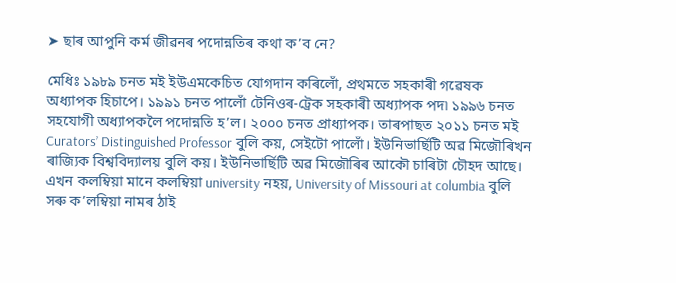➤ ছাৰ আপুনি কৰ্ম জীৱনৰ পদোন্নতিৰ কথা ক’ব নে?

মেধিঃ ১৯৮৯ চনত মই ইউএমকেচিত যোগদান কৰিলোঁ, প্ৰথমতে সহকাৰী গৱেষক অধ্যাপক হিচাপে। ১৯৯১ চনত পালোঁ টেনিওৰ-ট্ৰেক সহকাৰী অধ্যাপক পদ৷ ১৯৯৬ চনত সহযোগী অধ্যাপকলৈ পদোন্নতি হ’ল। ২০০০ চনত প্ৰাধ্যাপক। তাৰপাছত ২০১১ চনত মই Curators’ Distinguished Professor বুলি কয়, সেইটো পালোঁ। ইউনিভাৰ্ছিটি অৱ মিজৌৰিখন ৰাজ্যিক বিশ্ববিদ্যালয় বুলি কয়। ইউনিভাৰ্ছিটি অৱ মিজৌৰিৰ আকৌ চাৰিটা চৌহদ আছে। এখন কলম্বিয়া মানে কলম্বিয়া university নহয়, University of Missouri at columbia বুলি সৰু ক’লম্বিয়া নামৰ ঠাই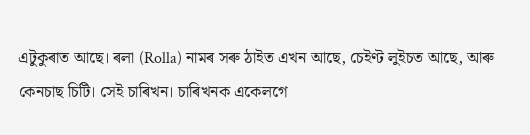এটুকুৰাত আছে। ৰলা (Rolla) নামৰ সৰু ঠাইত এখন আছে, চেইণ্ট লুইচত আছে, আৰু কেনচাছ চিটি। সেই চাৰিখন। চাৰিখনক একেলগে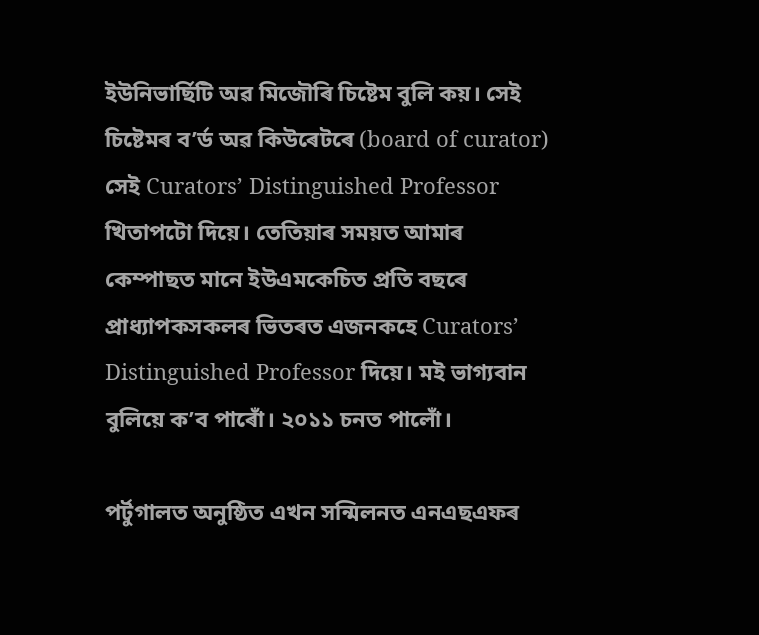ইউনিভাৰ্ছিটি অৱ মিজৌৰি চিষ্টেম বুলি কয়। সেই চিষ্টেমৰ ব’ৰ্ড অৱ কিউৰেটৰে (board of curator) সেই Curators’ Distinguished Professor খিতাপটো দিয়ে। তেতিয়াৰ সময়ত আমাৰ কেম্পাছত মানে ইউএমকেচিত প্ৰতি বছৰে প্ৰাধ্যাপকসকলৰ ভিতৰত এজনকহে Curators’ Distinguished Professor দিয়ে। মই ভাগ্যবান বুলিয়ে ক’ব পাৰোঁ। ২০১১ চনত পালোঁ।

পৰ্টুগালত অনুষ্ঠিত এখন সন্মিলনত এনএছএফৰ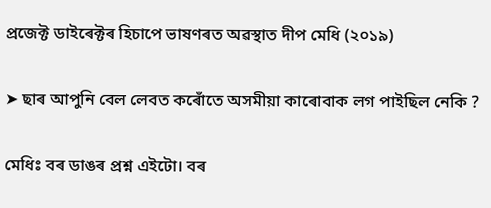প্ৰজেক্ট ডাইৰেক্টৰ হিচাপে ভাষণৰত অৱস্থাত দীপ মেধি (২০১৯)

➤ ছাৰ আপুনি বেল লেবত কৰোঁতে অসমীয়া কাৰোবাক লগ পাইছিল নেকি ?

মেধিঃ বৰ ডাঙৰ প্ৰশ্ন এইটো। বৰ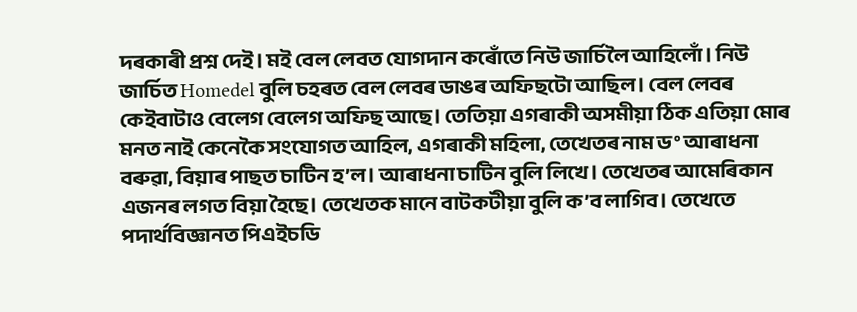দৰকাৰী প্ৰশ্ন দেই। মই বেল লেবত যোগদান কৰোঁতে নিউ জাৰ্চিলৈ আহিলোঁ। নিউ জাৰ্চিত Homedel বুলি চহৰত বেল লেবৰ ডাঙৰ অফিছটো আছিল। বেল লেবৰ কেইবাটাও বেলেগ বেলেগ অফিছ আছে। তেতিয়া এগৰাকী অসমীয়া ঠিক এতিয়া মোৰ মনত নাই কেনেকৈ সংযোগত আহিল, এগৰাকী মহিলা, তেখেতৰ নাম ড° আৰাধনা বৰুৱা, বিয়াৰ পাছত চাটিন হ’ল। আৰাধনা চাটিন বুলি লিখে। তেখেতৰ আমেৰিকান এজনৰ লগত বিয়া হৈছে। তেখেতক মানে বাটকটীয়া বুলি ক’ব লাগিব। তেখেতে পদাৰ্থবিজ্ঞানত পিএইচডি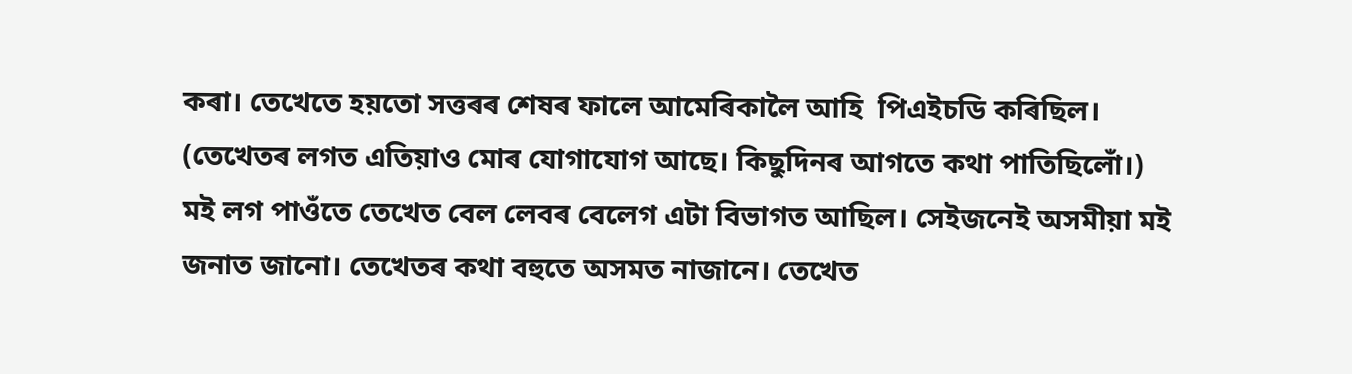কৰা। তেখেতে হয়তো সত্তৰৰ শেষৰ ফালে আমেৰিকালৈ আহি  পিএইচডি কৰিছিল। (তেখেতৰ লগত এতিয়াও মোৰ যোগাযোগ আছে। কিছুদিনৰ আগতে কথা পাতিছিলোঁ।) মই লগ পাওঁতে তেখেত বেল লেবৰ বেলেগ এটা বিভাগত আছিল। সেইজনেই অসমীয়া মই জনাত জানো। তেখেতৰ কথা বহুতে অসমত নাজানে। তেখেত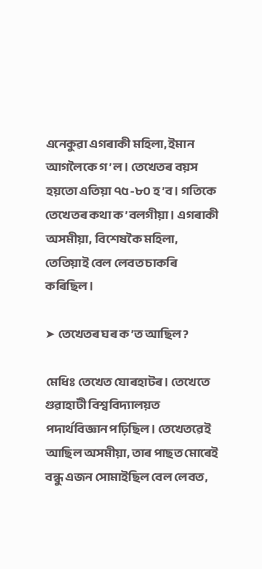এনেকুৱা এগৰাকী মহিলা, ইমান আগলৈকে গ’ল। তেখেতৰ বয়স হয়তো এতিয়া ৭৫-৮০ হ’ব। গতিকে তেখেতৰ কথা ক’বলগীয়া। এগৰাকী অসমীয়া, বিশেষকৈ মহিলা, তেতিয়াই বেল লেবত চাকৰি কৰিছিল।

➤ তেখেতৰ ঘৰ ক’ত আছিল?

মেধিঃ তেখেত যোৰহাটৰ। তেখেতে গুৱাহাটী বিশ্ববিদ্যালয়ত পদাৰ্থবিজ্ঞান পঢ়িছিল। তেখেতৱেই আছিল অসমীয়া, তাৰ পাছত মোৰেই বন্ধু এজন সোমাইছিল বেল লেবত,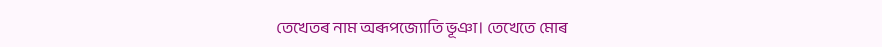তেখেতৰ নাম অৰূপজ্যোতি ভূঞা। তেখেতে মোৰ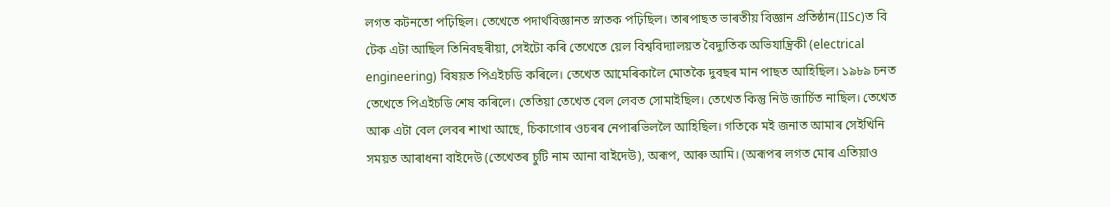লগত কটনতো পঢ়িছিল। তেখেতে পদাৰ্থবিজ্ঞানত স্নাতক পঢ়িছিল। তাৰপাছত ভাৰতীয় বিজ্ঞান প্ৰতিষ্ঠান(IISc)ত বি টেক এটা আছিল তিনিবছৰীয়া, সেইটো কৰি তেখেতে য়েল বিশ্ববিদ্যালয়ত বৈদ্যুতিক অভিযান্ত্ৰিকী (electrical engineering) বিষয়ত পিএইচডি কৰিলে। তেখেত আমেৰিকালৈ মোতকৈ দুবছৰ মান পাছত আহিছিল। ১৯৮৯ চনত তেখেতে পিএইচডি শেষ কৰিলে। তেতিয়া তেখেত বেল লেবত সোমাইছিল। তেখেত কিন্তু নিউ জাৰ্চিত নাছিল। তেখেত আৰু এটা বেল লেবৰ শাখা আছে, চিকাগোৰ ওচৰৰ নেপাৰভিললৈ আহিছিল। গতিকে মই জনাত আমাৰ সেইখিনি সময়ত আৰাধনা বাইদেউ (তেখেতৰ চুটি নাম আনা বাইদেউ), অৰূপ, আৰু আমি। (অৰূপৰ লগত মোৰ এতিয়াও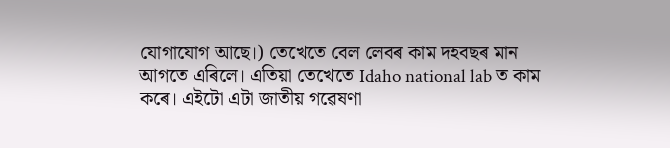যোগাযোগ আছে।) তেখেতে বেল লেবৰ কাম দহবছৰ মান আগতে এৰিলে। এতিয়া তেখেতে Idaho national lab ত কাম কৰে। এইটো এটা জাতীয় গৱেষণা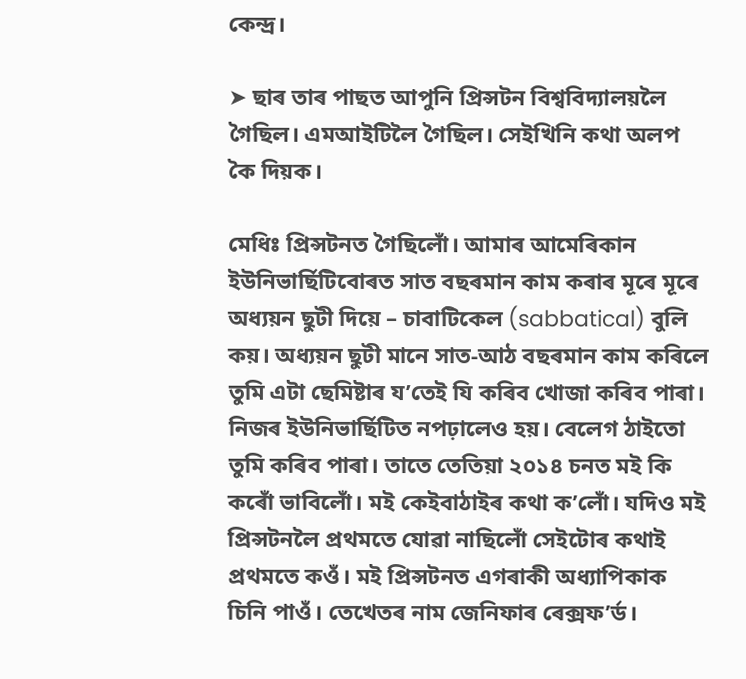কেন্দ্ৰ।

➤ ছাৰ তাৰ পাছত আপুনি প্ৰিন্সটন বিশ্ববিদ্যালয়লৈ গৈছিল। এমআইটিলৈ গৈছিল। সেইখিনি কথা অলপ কৈ দিয়ক।

মেধিঃ প্ৰিন্সটনত গৈছিলোঁ।‌ আমাৰ আমেৰিকান ইউনিভাৰ্ছিটিবোৰত সাত বছৰমান কাম কৰাৰ মূৰে মূৰে অধ্যয়ন ছুটী দিয়ে – চাবাটিকেল (sabbatical) বুলি কয়। অধ্যয়ন ছুটী মানে সাত-আঠ বছৰমান কাম কৰিলে তুমি এটা ছেমিষ্টাৰ য’তেই যি কৰিব খোজা কৰিব পাৰা। নিজৰ ইউনিভাৰ্ছিটিত নপঢ়ালেও হয়। বেলেগ ঠাইতো তুমি কৰিব পাৰা। তাতে তেতিয়া ২০১৪ চনত মই কি কৰোঁ ভাবিলোঁ। মই কেইবাঠাইৰ কথা ক’লোঁ। যদিও মই প্ৰিন্সটনলৈ প্ৰথমতে যোৱা নাছিলোঁ সেইটোৰ কথাই প্ৰথমতে কওঁ। মই প্ৰিন্সটনত এগৰাকী অধ্যাপিকাক চিনি পাওঁ। তেখেতৰ নাম জেনিফাৰ ৰেক্সফ’ৰ্ড।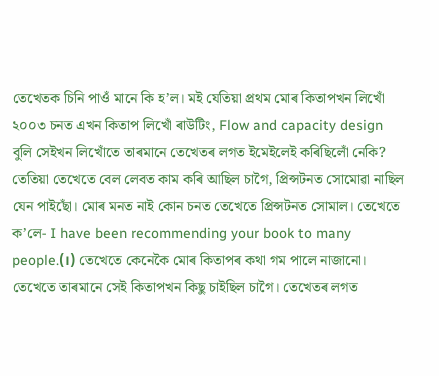তেখেতক চিনি পাওঁ মানে কি হ’ল। মই যেতিয়া প্ৰথম মোৰ কিতাপখন লিখোঁ ২০০৩ চনত এখন কিতাপ লিখোঁ ৰাউটিং, Flow and capacity design বুলি সেইখন লিখোঁতে তাৰমানে তেখেতৰ লগত ইমেইলেই কৰিছিলোঁ নেকি? তেতিয়া তেখেতে বেল লেবত কাম কৰি আছিল চাগৈ, প্ৰিন্সটনত সোমোৱা নাছিল যেন পাইছোঁ। মোৰ মনত নাই কোন চনত তেখেতে প্ৰিন্সটনত সোমাল। তেখেতে ক’লে- I have been recommending your book to many people.(।) তেখেতে কেনেকৈ মোৰ কিতাপৰ কথা গম পালে নাজানো। তেখেতে তাৰমানে সেই কিতাপখন কিছু চাইছিল চাগৈ। তেখেতৰ লগত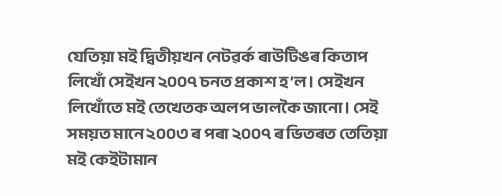যেতিয়া মই দ্বিতীয়খন নেটৱৰ্ক ৰাউটিঙৰ কিতাপ লিখোঁ সেইখন ২০০৭ চনত প্ৰকাশ হ’ল। সেইখন লিখোঁতে মই তেখেতক অলপ ভালকৈ জানো। সেই সময়ত মানে ২০০৩ ৰ পৰা ২০০৭ ৰ ভিতৰত তেতিয়া মই কেইটামান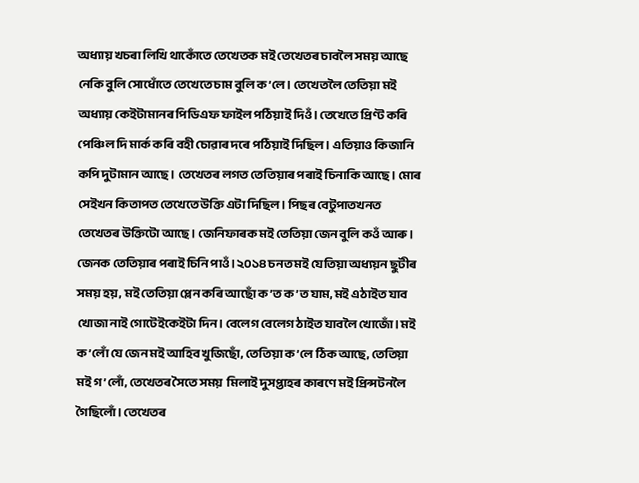অধ্যায় খচৰা লিখি থাকোঁতে তেখেতক মই তেখেতৰ চাবলৈ সময় আছে নেকি বুলি সোধোঁতে তেখেতে চাম বুলি ক’লে। তেখেতলৈ তেতিয়া মই অধ্যায় কেইটামানৰ পিডিএফ ফাইল পঠিয়াই দিওঁ। তেখেতে প্ৰিণ্ট কৰি পেঞ্চিল দি মাৰ্ক কৰি বহী চোৱাৰ দৰে পঠিয়াই দিছিল। এতিয়াও কিজানি কপি দুটামান আছে। তেখেতৰ লগত তেতিয়াৰ পৰাই চিনাকি আছে। মোৰ সেইখন কিতাপত তেখেতে উক্তি এটা দিছিল। পিছৰ বেটুপাতখনত তেখেতৰ উক্তিটো আছে। জেনিফাৰক মই তেতিয়া জেন বুলি কওঁ আৰু। জেনক তেতিয়াৰ পৰাই চিনি পাওঁ। ২০১৪ চনত মই যেতিয়া অধ্যয়ন ছুটীৰ সময় হয়, মই তেতিয়া প্লেন কৰি আছোঁ ক’ত ক’ত যাম, মই এঠাইত যাব খোজা নাই গোটেইকেইটা দিন। বেলেগ বেলেগ ঠাইত যাবলৈ খোজোঁ। মই ক’লোঁ যে জেন মই আহিব খুজিছোঁ, তেতিয়া ক’লে ঠিক আছে, তেতিয়া মই গ’লোঁ, তেখেতৰ সৈতে সময়  মিলাই দুসপ্তাহৰ কাৰণে মই প্ৰিন্সটনলৈ গৈছিলোঁ। তেখেতৰ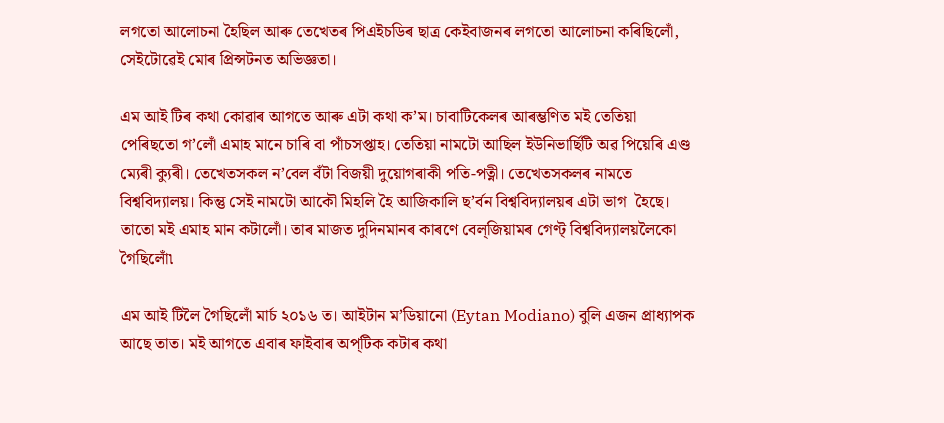লগতো আলোচনা হৈছিল আৰু তেখেতৰ পিএইচডিৰ ছাত্ৰ কেইবাজনৰ লগতো আলোচনা কৰিছিলোঁ, সেইটোৱেই মোৰ প্ৰিন্সটনত অভিজ্ঞতা।

এম আই টিৰ কথা কোৱাৰ আগতে আৰু এটা কথা ক’ম। চাবাটিকেলৰ আৰম্ভণিত মই তেতিয়া পেৰিছতো গ’লোঁ এমাহ মানে চাৰি বা পাঁচসপ্তাহ। তেতিয়া নামটো আছিল ইউনিভাৰ্ছিটি অৱ পিয়েৰি এণ্ড ম্যেৰী ক্যুৰী। তেখেতসকল ন’বেল বঁটা বিজয়ী দুয়োগৰাকী পতি-পত্নী। তেখেতসকলৰ নামতে বিশ্ববিদ্যালয়। কিন্তু সেই নামটো আকৌ মিহলি হৈ আজিকালি ছ’ৰ্বন বিশ্ববিদ্যালয়ৰ এটা ভাগ  হৈছে। তাতো মই এমাহ মান কটালোঁ। তাৰ মাজত দুদিনমানৰ কাৰণে বেল্‌জিয়ামৰ গেণ্ট্ বিশ্ববিদ্যালয়লৈকো গৈছিলোঁ৷

এম আই টিলৈ গৈছিলোঁ মাৰ্চ ২০১৬ ত। আইটান ম’ডিয়ানো (Eytan Modiano) বুলি এজন প্ৰাধ্যাপক আছে তাত। মই আগতে এবাৰ ফাইবাৰ অপ্‌টিক কটাৰ কথা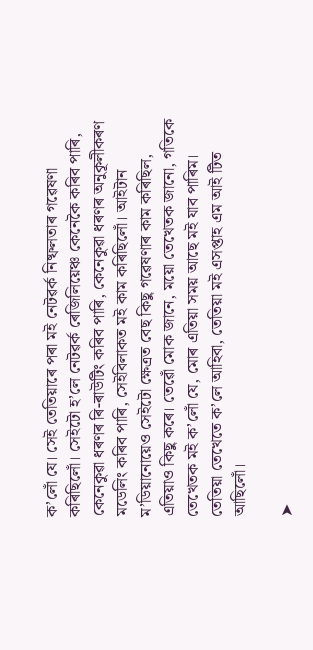ক’লোঁ যে। সেই তেতিয়াৰে পৰা মই নেটৱৰ্ক নিষ্ফলতাৰ গৱেষণা কৰিছিলোঁ। সেইটো হ’লে নেটৱৰ্ক ৰেজিলিয়েঞ্চ কেনেকৈ কৰিব পাৰি, কেনেকুৱা ধৰণৰ ৰি-ৰাউটিং কৰিব পাৰি, কেনেকুৱা ধৰণৰ অনুকূলীকৰণ মডেলিং কৰিব পাৰি, সেইবিলাকত মই কাম কৰিছিলোঁ। আইটান ম’ডিয়ানোয়েও সেইটো ক্ষেত্ৰত বেছ কিছু গৱেষণাৰ কাম কৰিছিল, এতিয়াও কিছু কৰে। তেৱোঁ মোক জানে, ময়ো তেখেতক জানো, গতিকে তেখেতক মই ক’লোঁ যে, মোৰ এতিয়া সময় আছে মই যাব পাৰিম। তেতিয়া তেখেতে ক’লে আহিবা, তেতিয়া মই এসপ্তাহ এম আই টিত আছিলোঁ।

➤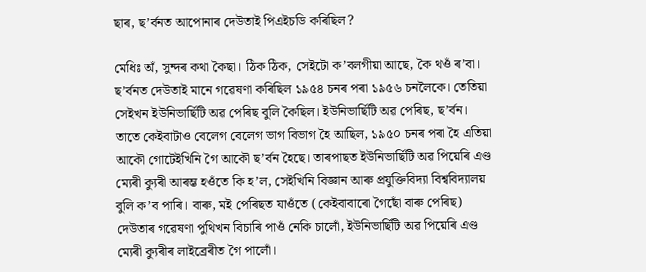ছাৰ, ছ’ৰ্বনত আপোনাৰ দেউতাই পিএইচডি কৰিছিল?

মেধিঃ অঁ, সুন্দৰ কথা কৈছা। ঠিক ঠিক, সেইটো ক’বলগীয়া আছে, কৈ থওঁ ৰ’বা। ছ’ৰ্বনত দেউতাই মানে গৱেষণা কৰিছিল ১৯৫৪ চনৰ পৰা ১৯৫৬ চনলৈকে। তেতিয়া সেইখন ইউনিভাৰ্ছিটি অৱ পেৰিছ বুলি কৈছিল। ইউনিভাৰ্ছিটি অৱ পেৰিছ, ছ’ৰ্বন। তাতে কেইবাটাও বেলেগ বেলেগ ভাগ বিভাগ হৈ আছিল, ১৯৫০ চনৰ পৰা হৈ এতিয়া আকৌ গোটেইখিনি গৈ আকৌ ছ’ৰ্বন হৈছে। তাৰপাছত ইউনিভাৰ্ছিটি অৱ পিয়েৰি এণ্ড ম্যেৰী ক্যুৰী আৰম্ভ হওঁতে কি হ’ল, সেইখিনি বিজ্ঞান আৰু প্ৰযুক্তিবিদ্যা বিশ্ববিদ্যালয় বুলি ক’ব পাৰি। বাৰু, মই পেৰিছত যাওঁতে (কেইবাবাৰো গৈছোঁ বাৰু পেৰিছ) দেউতাৰ গৱেষণা পুথিখন বিচাৰি পাওঁ নেকি চালোঁ, ইউনিভাৰ্ছিটি অৱ পিয়েৰি এণ্ড ম্যেৰী ক্যুৰীৰ লাইব্ৰেৰীত গৈ পালোঁ।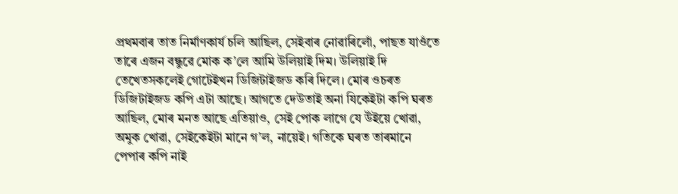প্ৰথমবাৰ তাত নিৰ্মাণকাৰ্য চলি আছিল, সেইবাৰ নোৱাৰিলোঁ, পাছত যাওঁতে তাৰে এজন বন্ধুৱে মোক ক’লে আমি উলিয়াই দিম। উলিয়াই দি তেখেতসকলেই গোটেইখন ডিজিটাইজড কৰি দিলে। মোৰ ওচৰত ডিজিটাইজড কপি এটা আছে। আগতে দেউতাই অনা যিকেইটা কপি ঘৰত আছিল, মোৰ মনত আছে এতিয়াও, সেই পোক লাগে যে উঁইয়ে খোৱা, অমুক খোৱা, সেইকেইটা মানে গ’ল, নায়েই। গতিকে ঘৰত তাৰমানে পেপাৰ কপি নাই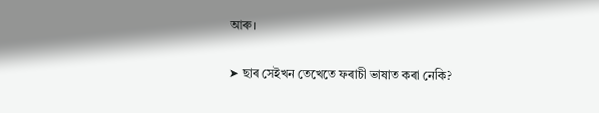আৰু।

➤ ছাৰ সেইখন তেখেতে ফৰাচী ভাষাত কৰা নেকি?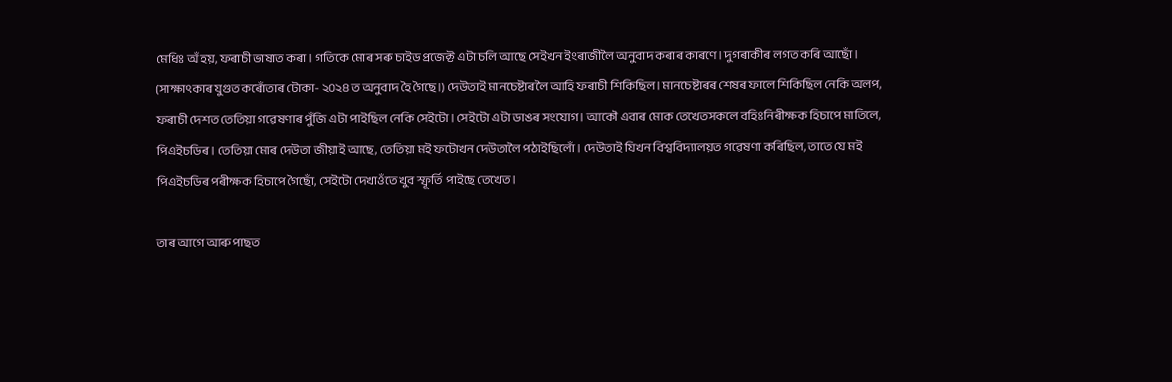মেধিঃ অঁ হয়, ফৰাচী ভাষাত কৰা। গতিকে মোৰ সৰু চাইড প্ৰজেক্ট এটা চলি আছে সেইখন ইংৰাজীলৈ অনুবাদ কৰাৰ কাৰণে। দুগৰাকীৰ লগত কৰি আছোঁ। (সাক্ষাৎকাৰ যুগুত কৰোঁতাৰ টোকা- ২০২৪ ত অনুবাদ হৈ গৈছে।) দেউতাই মানচেষ্টাৰলৈ আহি ফৰাচী শিকিছিল। মানচেষ্টাৰৰ শেষৰ ফালে শিকিছিল নেকি অলপ, ফৰাচী দেশত তেতিয়া গৱেষণাৰ পুঁজি এটা পাইছিল নেকি সেইটো। সেইটো এটা ডাঙৰ সংযোগ। আকৌ এবাৰ মোক তেখেতসকলে বহিঃনিৰীক্ষক হিচাপে মাতিলে, পিএইচডিৰ। তেতিয়া মোৰ দেউতা জীয়াই আছে, তেতিয়া মই ফটোখন দেউতালৈ পঠাইছিলোঁ। দেউতাই যিখন বিশ্ববিদ্যালয়ত গৱেষণা কৰিছিল, তাতে যে মই পিএইচডিৰ পৰীক্ষক হিচাপে গৈছোঁ, সেইটো দেখাওঁতে খুব স্ফূৰ্তি পাইছে তেখেত।

তাৰ আগে আৰু পাছত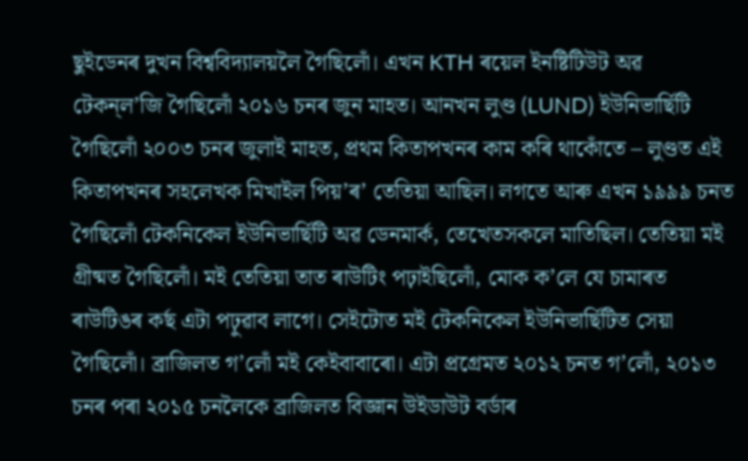ছুইডেনৰ দুখন বিশ্ববিদ্যালয়লৈ গৈছিলোঁ। এখন KTH ৰয়েল ইনষ্টিটিউট অৱ টেকন্‌ল’জি গৈছিলোঁ ২০১৬ চনৰ জুন মাহত। আনখন লুণ্ড (LUND) ইউনিভাৰ্ছিটি গৈছিলোঁ ২০০৩ চনৰ জুলাই মাহত, প্ৰথম কিতাপখনৰ কাম কৰি থাকোঁতে – লুণ্ডত এই কিতাপখনৰ সহলেখক মিখাইল পিয়’ৰ’ তেতিয়া আছিল। লগতে আৰু এখন ১৯৯৯ চনত গৈছিলোঁ টেকনিকেল ইউনিভাৰ্ছিটি অৱ ডেনমাৰ্ক, তেখেতসকলে মাতিছিল। তেতিয়া মই গ্ৰীষ্মত গৈছিলোঁ। মই তেতিয়া তাত ৰাউটিং পঢ়াইছিলোঁ, মোক ক’লে যে চামাৰত ৰাউটিঙৰ কৰ্ছ এটা পঢ়ুৱাব লাগে। সেইটোত মই টেকনিকেল ইউনিভাৰ্ছিটিত সেয়া গৈছিলোঁ। ব্ৰাজিলত গ’লোঁ মই কেইবাবাৰো। এটা প্ৰগ্ৰেমত ২০১২ চনত গ’লোঁ, ২০১৩ চনৰ পৰা ২০১৫ চনলৈকে ব্ৰাজিলত বিজ্ঞান উইডাউট বৰ্ডাৰ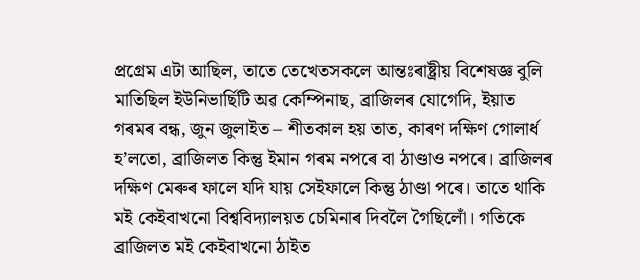প্ৰগ্ৰেম এটা আছিল, তাতে তেখেতসকলে আন্তঃৰাষ্ট্ৰীয় বিশেষজ্ঞ বুলি মাতিছিল ইউনিভাৰ্ছিটি অৱ কেম্পিনাছ, ব্ৰাজিলৰ যোগেদি, ইয়াত গৰমৰ বন্ধ, জুন জুলাইত – শীতকাল হয় তাত, কাৰণ দক্ষিণ গোলাৰ্ধ হ’লতো, ব্ৰাজিলত কিন্তু ইমান গৰম নপৰে বা ঠাণ্ডাও নপৰে। ব্ৰাজিলৰ দক্ষিণ মেৰুৰ ফালে যদি যায় সেইফালে কিন্তু ঠাণ্ডা পৰে। তাতে থাকি মই কেইবাখনো বিশ্ববিদ্যালয়ত চেমিনাৰ দিবলৈ গৈছিলোঁ। গতিকে ব্ৰাজিলত মই কেইবাখনো ঠাইত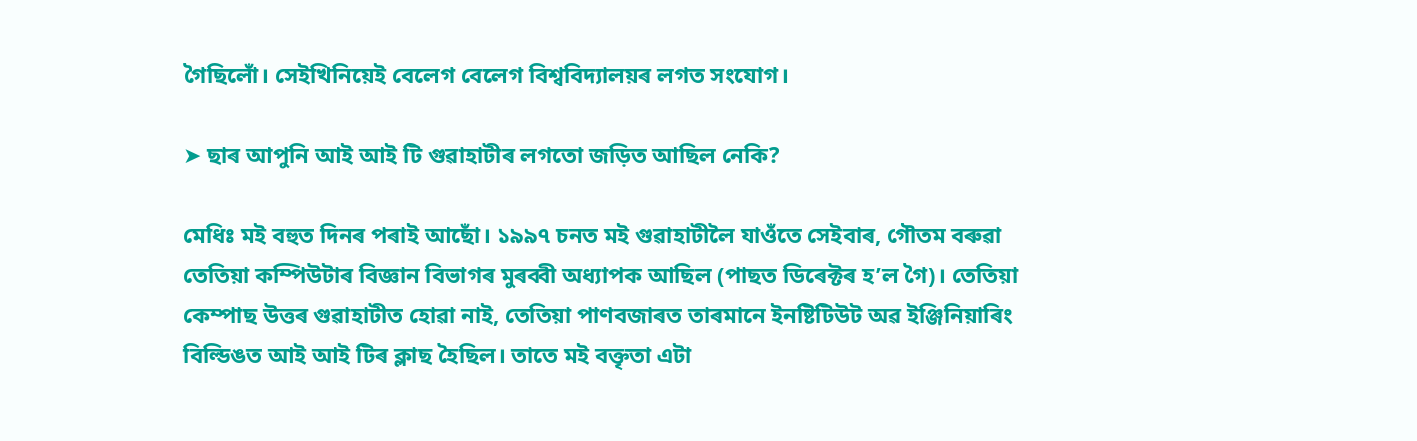গৈছিলোঁ। সেইখিনিয়েই বেলেগ বেলেগ বিশ্ববিদ্যালয়ৰ লগত সংযোগ।

➤ ছাৰ আপুনি আই আই টি গুৱাহাটীৰ লগতো জড়িত আছিল নেকি?

মেধিঃ মই বহুত দিনৰ পৰাই আছোঁ। ১৯৯৭ চনত মই গুৱাহাটীলৈ যাওঁতে সেইবাৰ, গৌতম বৰুৱা তেতিয়া কম্পিউটাৰ বিজ্ঞান বিভাগৰ মুৰব্বী অধ্যাপক আছিল (পাছত ডিৰেক্টৰ হ’ল গৈ)। তেতিয়া কেম্পাছ উত্তৰ গুৱাহাটীত হোৱা নাই, তেতিয়া পাণবজাৰত তাৰমানে ইনষ্টিটিউট অৱ ইঞ্জিনিয়াৰিং বিল্ডিঙত আই আই টিৰ ক্লাছ হৈছিল। তাতে মই বক্তৃতা এটা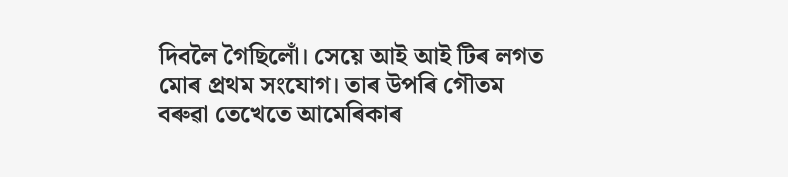দিবলৈ গৈছিলোঁ। সেয়ে আই আই টিৰ লগত মোৰ প্ৰথম সংযোগ। তাৰ উপৰি গৌতম বৰুৱা তেখেতে আমেৰিকাৰ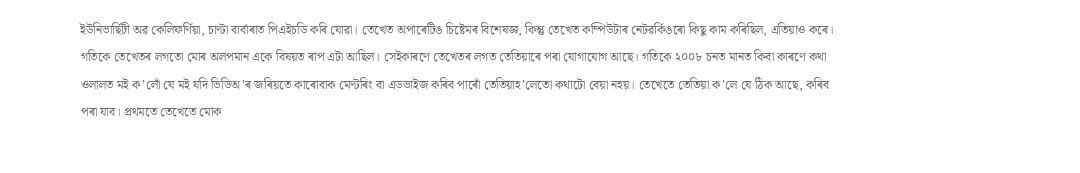ইউনিভাৰ্ছিটী অৱ কেলিফৰ্ণিয়া, চাণ্টা বাৰ্বাৰাত পিএইচডি কৰি যোৱা। তেখেত অপাৰেটিঙ চিষ্টেমৰ বিশেষজ্ঞ, কিন্তু তেখেত কম্পিউটাৰ নেটৱৰ্কিঙৰো কিছু কাম কৰিছিল, এতিয়াও কৰে। গতিকে তেখেতৰ লগতো মোৰ অলপমান একে বিষয়ত ৰাপ এটা আছিল। সেইকাৰণে তেখেতৰ লগত তেতিয়াৰে পৰা যোগাযোগ আছে। গতিকে ২০০৮ চনত মানত কিবা কাৰণে কথা ওলালত মই ক’লোঁ যে মই যদি ভিডিঅ’ৰ জৰিয়তে কাৰোবাক মেণ্টৰিং বা এডভাইজ কৰিব পাৰোঁ তেতিয়াহ’লেতো কথাটো বেয়া নহয়। তেখেতে তেতিয়া ক’লে যে ঠিক আছে, কৰিব পৰা যাব। প্ৰথমতে তেখেতে মোক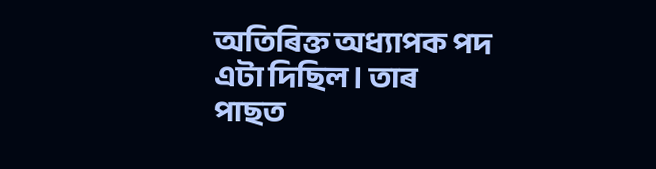অতিৰিক্ত অধ্যাপক পদ এটা দিছিল। তাৰ পাছত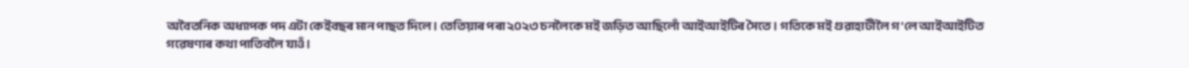অবৈতনিক অধ্যাপক পদ এটা কেইবছৰ মান পাছত দিলে। তেতিয়াৰ পৰা ২০২৩ চনলৈকে মই জড়িত আছিলোঁ আইআইটিৰ সৈতে। গতিকে মই গুৱাহাটীলৈ গ’লে আইআইটিত গৱেষণাৰ কথা পাতিবলৈ যাওঁ।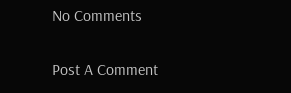No Comments

Post A Comment